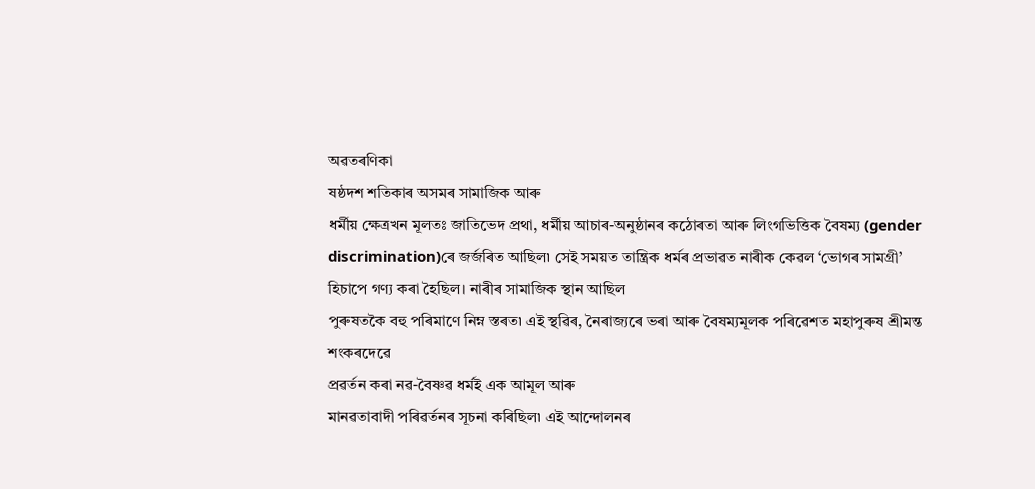অৱতৰণিকা
ষষ্ঠদশ শতিকাৰ অসমৰ সামাজিক আৰু
ধৰ্মীয় ক্ষেত্ৰখন মূলতঃ জাতিভেদ প্ৰথা, ধৰ্মীয় আচাৰ-অনুষ্ঠানৰ কঠোৰতা আৰু লিংগভিত্তিক বৈষম্য (gender
discrimination)ৰে জৰ্জৰিত আছিল৷ সেই সময়ত তান্ত্ৰিক ধৰ্মৰ প্ৰভাৱত নাৰীক কেৱল ‘ভোগৰ সামগ্ৰী’ হিচাপে গণ্য কৰা হৈছিল। নাৰীৰ সামাজিক স্থান আছিল
পুৰুষতকৈ বহু পৰিমাণে নিম্ন স্তৰত৷ এই স্থৱিৰ, নৈৰাজ্যৰে ভৰা আৰু বৈষম্যমূলক পৰিৱেশত মহাপুৰুষ শ্ৰীমন্ত শংকৰদেৱে
প্ৰৱৰ্তন কৰা নৱ-বৈষ্ণৱ ধৰ্মই এক আমূল আৰু
মানৱতাবাদী পৰিৱৰ্তনৰ সূচনা কৰিছিল৷ এই আন্দোলনৰ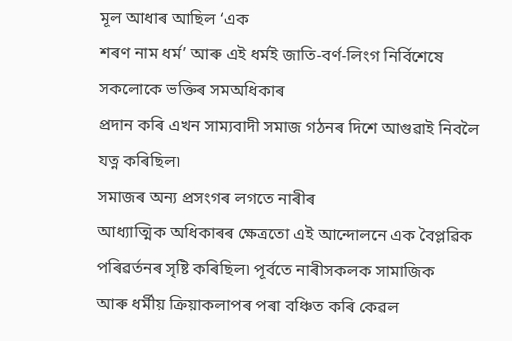মূল আধাৰ আছিল ‘এক
শৰণ নাম ধৰ্ম’ আৰু এই ধৰ্মই জাতি-বৰ্ণ-লিংগ নিৰ্বিশেষে সকলোকে ভক্তিৰ সমঅধিকাৰ
প্ৰদান কৰি এখন সাম্যবাদী সমাজ গঠনৰ দিশে আগুৱাই নিবলৈ যত্ন কৰিছিল৷
সমাজৰ অন্য প্ৰসংগৰ লগতে নাৰীৰ
আধ্যাত্মিক অধিকাৰৰ ক্ষেত্ৰতো এই আন্দোলনে এক বৈপ্লৱিক পৰিৱৰ্তনৰ সৃষ্টি কৰিছিল৷ পূৰ্বতে নাৰীসকলক সামাজিক
আৰু ধৰ্মীয় ক্ৰিয়াকলাপৰ পৰা বঞ্চিত কৰি কেৱল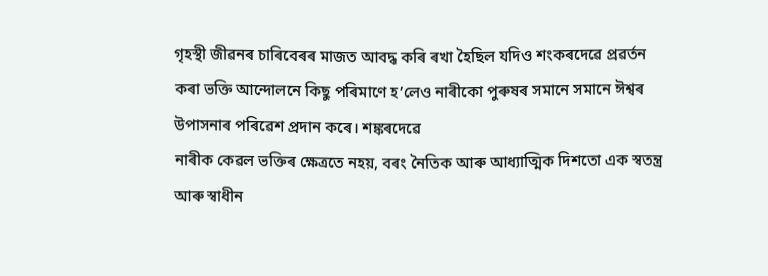গৃহস্থী জীৱনৰ চাৰিবেৰৰ মাজত আবদ্ধ কৰি ৰখা হৈছিল যদিও শংকৰদেৱে প্ৰৱৰ্তন কৰা ভক্তি আন্দোলনে কিছু পৰিমাণে হ’লেও নাৰীকো পুৰুষৰ সমানে সমানে ঈশ্বৰ উপাসনাৰ পৰিৱেশ প্ৰদান কৰে। শঙ্কৰদেৱে
নাৰীক কেৱল ভক্তিৰ ক্ষেত্ৰতে নহয়, বৰং নৈতিক আৰু আধ্যাত্মিক দিশতো এক স্বতন্ত্ৰ আৰু স্বাধীন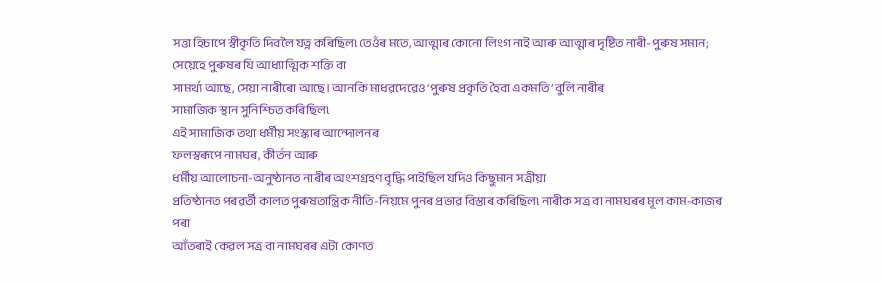সত্তা হিচাপে স্বীকৃতি দিবলৈ যত্ন কৰিছিল৷ তেওঁৰ মতে, আত্মাৰ কোনো লিংগ নাই আৰু আত্মাৰ দৃষ্টিত নাৰী-পুৰুষ সমান; সেয়েহে পুৰুষৰ যি আধ্যাত্মিক শক্তি বা
সামৰ্থ্য আছে, সেয়া নাৰীৰো আছে। আনকি মাধৱদেৱেও ‘পুৰুষ প্ৰকৃতি হৈবা একমতি’ বুলি নাৰীৰ
সামাজিক স্থান সুনিশ্চিত কৰিছিল৷
এই সামাজিক তথা ধৰ্মীয় সংস্কাৰ আন্দোলনৰ
ফলস্বৰূপে নামঘৰ, কীৰ্তন আৰু
ধৰ্মীয় আলোচনা-অনুষ্ঠানত নাৰীৰ অংশগ্ৰহণ বৃদ্ধি পাইছিল যদিও কিছুমান সত্ৰীয়া
প্ৰতিষ্ঠানত পৰৱৰ্তী কালত পুৰুষতান্ত্ৰিক নীতি-নিয়মে পুনৰ প্ৰভাৱ বিস্তাৰ কৰিছিল৷ নাৰীক সত্ৰ বা নামঘৰৰ মূল কাম-কাজৰ পৰা
আঁতৰাই কেৱল সত্ৰ বা নামঘৰৰ এটা কোণত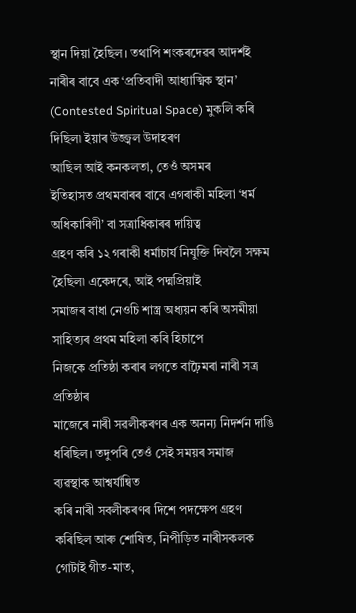স্থান দিয়া হৈছিল। তথাপি শংকৰদেৱৰ আদৰ্শই নাৰীৰ বাবে এক ‘প্ৰতিবাদী আধ্যাত্মিক স্থান’ (Contested Spiritual Space) মুকলি কৰি দিছিল৷ ইয়াৰ উজ্জ্বল উদাহৰণ
আছিল আই কনকলতা, তেওঁ অসমৰ
ইতিহাসত প্ৰথমবাৰৰ বাবে এগৰাকী মহিলা ‘ধৰ্ম অধিকাৰিণী’ বা সত্ৰাধিকাৰৰ দায়িত্ব
গ্ৰহণ কৰি ১২ গৰাকী ধৰ্মাচাৰ্য নিযুক্তি দিবলৈ সক্ষম হৈছিল৷ একেদৰে, আই পদ্মপ্ৰিয়াই
সমাজৰ বাধা নেওচি শাস্ত্ৰ অধ্যয়ন কৰি অসমীয়া সাহিত্যৰ প্ৰথম মহিলা কবি হিচাপে
নিজকে প্ৰতিষ্ঠা কৰাৰ লগতে বাঢ়ৈমৰা নাৰী সত্ৰ প্ৰতিষ্ঠাৰ
মাজেৰে নাৰী সৱলীকৰণৰ এক অনন্য নিদৰ্শন দাঙি ধৰিছিল। তদুপৰি তেওঁ সেই সময়ৰ সমাজ
ব্যৱস্থাক আশ্বৰ্যান্বিত
কৰি নাৰী সবলীকৰণৰ দিশে পদক্ষেপ গ্ৰহণ কৰিছিল আৰু শোষিত, নিপীড়িত নাৰীসকলক গোটাই গীত-মাত,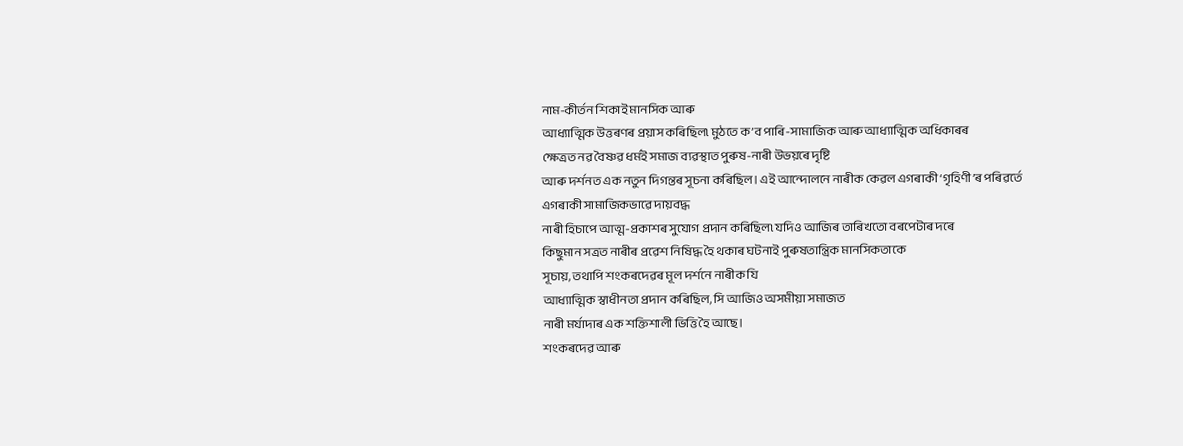নাম-কীৰ্তন শিকাই মানসিক আৰু
আধ্যাত্মিক উত্তৰণৰ প্ৰয়াস কৰিছিল৷ মুঠতে ক’ব পাৰি-সামাজিক আৰু আধ্যাত্মিক অধিকাৰৰ
ক্ষেত্ৰত নৱ বৈষ্ণৱ ধৰ্মই সমাজ ব্যৱস্থাত পুৰুষ-নাৰী উভয়ৰে দৃষ্টি
আৰু দৰ্শনত এক নতুন দিগন্তৰ সূচনা কৰিছিল। এই আন্দোলনে নাৰীক কেৱল এগৰাকী ‘গৃহিণী’ৰ পৰিৱৰ্তে এগৰাকী সামাজিকভাৱে দায়বদ্ধ
নাৰী হিচাপে আত্ম-প্ৰকাশৰ সুযোগ প্ৰদান কৰিছিল৷ যদিও আজিৰ তাৰিখতো বৰপেটাৰ দৰে
কিছুমান সত্ৰত নাৰীৰ প্ৰৱেশ নিষিদ্ধ হৈ থকাৰ ঘটনাই পুৰুষতান্ত্ৰিক মানসিকতাকে
সূচায়, তথাপি শংকৰদেৱৰ মূল দৰ্শনে নাৰীক যি
আধ্যাত্মিক স্বাধীনতা প্ৰদান কৰিছিল, সি আজিও অসমীয়া সমাজত
নাৰী মৰ্যাদাৰ এক শক্তিশালী ভিত্তি হৈ আছে।
শংকৰদেৱ আৰু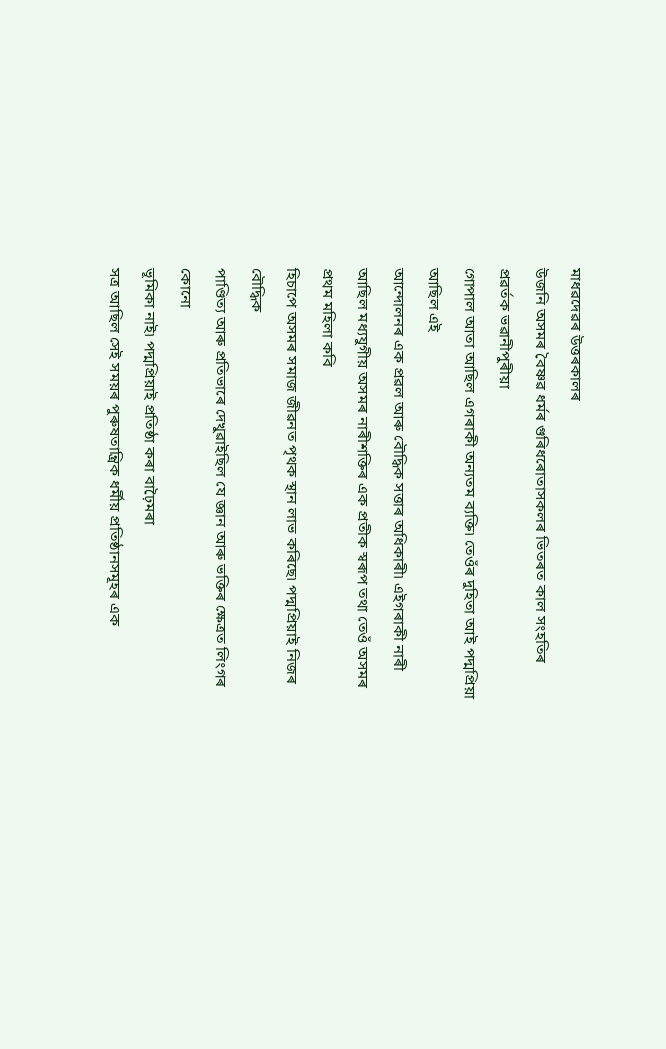মাধৱদেৱৰ উত্তৰকালৰ
উজনি অসমৰ বৈষ্ণৱ ধৰ্মৰ গুৰিধৰোতাসকলৰ ভিতৰত কাল সংহতিৰ প্ৰৱৰ্তক ভৱানীপুৰীয়া
গোপাল আতা আছিল এগৰাকী অন্যতম ব্যক্তি৷ তেওঁৰ দুহিতা আই পদ্মপ্ৰিয়া আছিল এই
আন্দোলনৰ এক প্ৰৱল আৰু বৌদ্ধিক সত্তাৰ অধিকাৰী৷ এইগৰাকী নাৰী আছিল মধ্যযুগীয় অসমৰ নাৰীশক্তিৰ এক প্ৰতীক স্বৰূপ তথা তেওঁ অসমৰ প্ৰথম মহিলা কবি
হিচাপে অসমৰ সমাজ জীৱনত পৃথক স্থান লাভ কৰিছে৷ পদ্মপ্ৰিয়াই নিজৰ বৌদ্ধিক
পাণ্ডিত্য আৰু প্ৰতিভাৰে দেখুৱাইছিল যে জ্ঞান আৰু ভক্তিৰ ক্ষেত্ৰত লিংগৰ কোনো
ভূমিকা নাই৷ পদ্মপ্ৰিয়াই প্ৰতিষ্ঠা কৰা বাঢ়ৈমৰা
সত্ৰ আছিল সেই সময়ৰ পুৰুষতান্ত্ৰিক ধৰ্মীয় প্ৰতিষ্ঠানসমূহৰ এক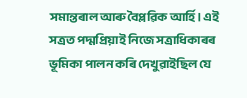সমান্তৰাল আৰু বৈপ্লৱিক আৰ্হি। এই সত্ৰত পদ্মপ্ৰিয়াই নিজে সত্ৰাধিকাৰৰ ভূমিকা পালন কৰি দেখুৱাইছিল যে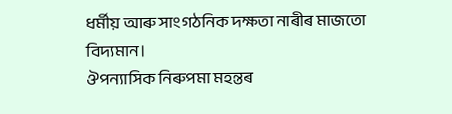ধৰ্মীয় আৰু সাংগঠনিক দক্ষতা নাৰীৰ মাজতো বিদ্যমান।
ঔপন্যাসিক নিৰুপমা মহন্তৰ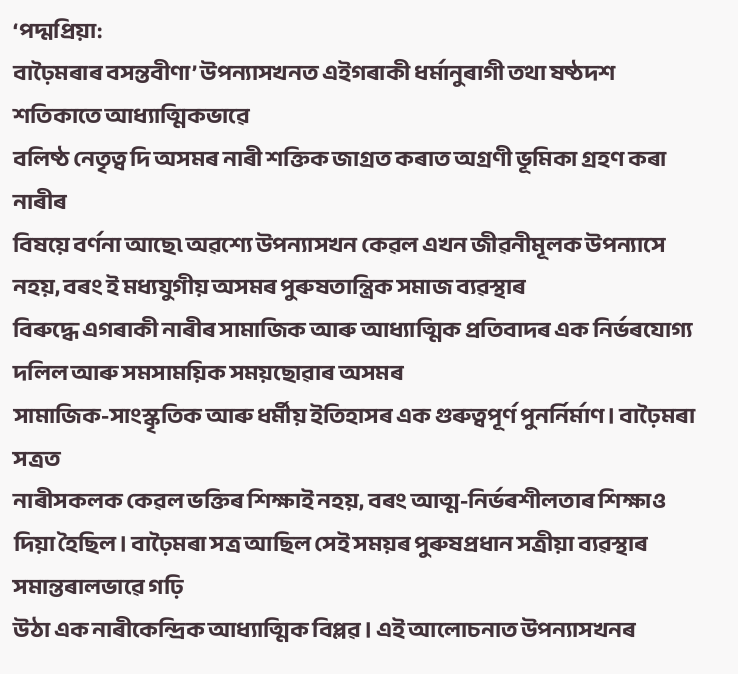‘পদ্মপ্ৰিয়া:
বাঢ়ৈমৰাৰ বসন্তবীণা’ উপন্যাসখনত এইগৰাকী ধৰ্মানুৰাগী তথা ষষ্ঠদশ শতিকাতে আধ্যাত্মিকভাৱে
বলিষ্ঠ নেতৃত্ব দি অসমৰ নাৰী শক্তিক জাগ্ৰত কৰাত অগ্ৰণী ভূমিকা গ্ৰহণ কৰা নাৰীৰ
বিষয়ে বৰ্ণনা আছে৷ অৱশ্যে উপন্যাসখন কেৱল এখন জীৱনীমূলক উপন্যাসে নহয়, বৰং ই মধ্যযুগীয় অসমৰ পুৰুষতান্ত্ৰিক সমাজ ব্যৱস্থাৰ
বিৰুদ্ধে এগৰাকী নাৰীৰ সামাজিক আৰু আধ্যাত্মিক প্ৰতিবাদৰ এক নিৰ্ভৰযোগ্য দলিল আৰু সমসাময়িক সময়ছোৱাৰ অসমৰ
সামাজিক-সাংস্কৃতিক আৰু ধৰ্মীয় ইতিহাসৰ এক গুৰুত্বপূৰ্ণ পুনৰ্নিৰ্মাণ। বাঢ়ৈমৰা সত্ৰত
নাৰীসকলক কেৱল ভক্তিৰ শিক্ষাই নহয়, বৰং আত্ম-নিৰ্ভৰশীলতাৰ শিক্ষাও দিয়া হৈছিল। বাঢ়ৈমৰা সত্ৰ আছিল সেই সময়ৰ পুৰুষপ্ৰধান সত্ৰীয়া ব্যৱস্থাৰ সমান্তৰালভাৱে গঢ়ি
উঠা এক নাৰীকেন্দ্ৰিক আধ্যাত্মিক বিপ্লৱ। এই আলোচনাত উপন্যাসখনৰ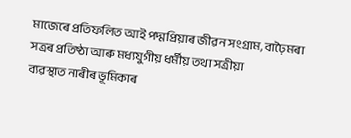মাজেৰে প্ৰতিফলিত আই পদ্মপ্ৰিয়াৰ জীৱন সংগ্ৰাম, বাঢ়ৈমৰা সত্ৰৰ প্ৰতিষ্ঠা আৰু মধ্যযুগীয় ধৰ্মীয় তথা সত্ৰীয়া
ব্যৱস্থাত নাৰীৰ ভূমিকাৰ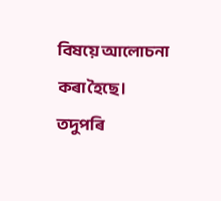বিষয়ে আলোচনা কৰা হৈছে। তদুপৰি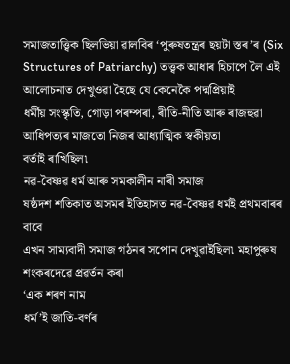সমাজতাত্ত্বিক ছিলভিয়া ৱালবিৰ ‘পুৰুষতন্ত্ৰৰ ছয়টা স্তৰ’ৰ (Six Structures of Patriarchy) তত্ত্বক আধাৰ হিচাপে লৈ এই আলোচনাত দেখুওৱা হৈছে যে কেনেকৈ পদ্মপ্ৰিয়াই
ধৰ্মীয় সংস্কৃতি, গোড়া পৰম্পৰা, ৰীতি-নীতি আৰু ৰাজহুৱা আধিপত্যৰ মাজতো নিজৰ আধ্যাত্মিক স্বকীয়তা
বৰ্তাই ৰাখিছিল৷
নৱ-বৈষ্ণৱ ধৰ্ম আৰু সমকালীন নাৰী সমাজ
ষষ্ঠদশ শতিকাত অসমৰ ইতিহাসত নৱ-বৈষ্ণৱ ধৰ্মই প্ৰথমবাৰৰ বাবে
এখন সাম্যবাদী সমাজ গঠনৰ সপোন দেখুৱাইছিল৷ মহাপুৰুষ শংকৰদেৱে প্ৰৱৰ্তন কৰা
‘এক শৰণ নাম
ধৰ্ম’ই জাতি-বৰ্ণৰ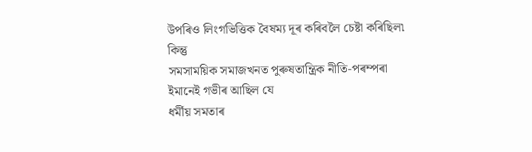উপৰিও লিংগভিত্তিক বৈষম্য দূৰ কৰিবলৈ চেষ্টা কৰিছিল৷ কিন্তু
সমসাময়িক সমাজখনত পুৰুষতান্ত্ৰিক নীতি-পৰম্পৰা ইমানেই গভীৰ আছিল যে
ধৰ্মীয় সমতাৰ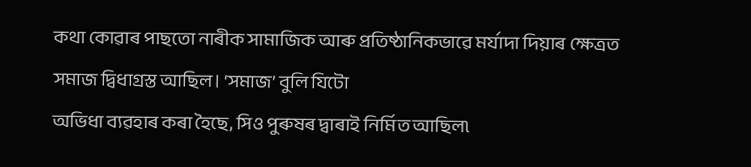কথা কোৱাৰ পাছতো নাৰীক সামাজিক আৰু প্ৰতিষ্ঠানিকভাৱে মৰ্যাদা দিয়াৰ ক্ষেত্ৰত
সমাজ দ্বিধাগ্ৰস্ত আছিল। ‘সমাজ’ বুলি যিটো
অভিধা ব্যৱহাৰ কৰা হৈছে, সিও পুৰুষৰ দ্বাৰাই নিৰ্মিত আছিল৷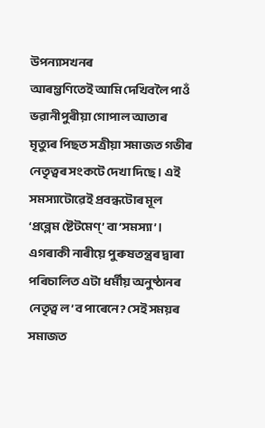উপন্যাসখনৰ
আৰম্ভণিতেই আমি দেখিবলৈ পাওঁ ভৱানীপুৰীয়া গোপাল আতাৰ মৃত্যুৰ পিছত সত্ৰীয়া সমাজত গভীৰ নেতৃত্বৰ সংকটে দেখা দিছে। এই সমস্যাটোৱেই প্ৰবন্ধটোৰ মূল ‘প্ৰব্লেম ষ্টেটমেণ্’ বা ‘সমস্যা’। এগৰাকী নাৰীয়ে পুৰুষতন্ত্ৰৰ দ্বাৰা পৰিচালিত এটা ধৰ্মীয় অনুষ্ঠানৰ নেতৃত্ব ল’ব পাৰেনে? সেই সময়ৰ সমাজত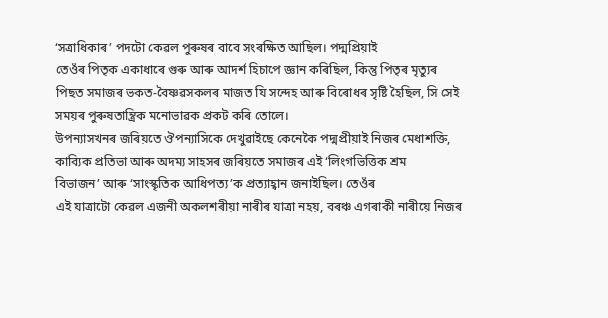‘সত্ৰাধিকাৰ’ পদটো কেৱল পুৰুষৰ বাবে সংৰক্ষিত আছিল। পদ্মপ্ৰিয়াই
তেওঁৰ পিতৃক একাধাৰে গুৰু আৰু আদৰ্শ হিচাপে জ্ঞান কৰিছিল, কিন্তু পিতৃৰ মৃত্যুৰ পিছত সমাজৰ ভকত-বৈষ্ণৱসকলৰ মাজত যি সন্দেহ আৰু বিৰোধৰ সৃষ্টি হৈছিল, সি সেই সময়ৰ পুৰুষতান্ত্ৰিক মনোভাৱক প্ৰকট কৰি তোলে।
উপন্যাসখনৰ জৰিয়তে ঔপন্যাসিকে দেখুৱাইছে কেনেকৈ পদ্মপ্ৰীয়াই নিজৰ মেধাশক্তি, কাব্যিক প্ৰতিভা আৰু অদম্য সাহসৰ জৰিয়তে সমাজৰ এই ‘লিংগভিত্তিক শ্ৰম
বিভাজন’ আৰু ‘সাংস্কৃতিক আধিপত্য’ক প্ৰত্যাহ্বান জনাইছিল। তেওঁৰ
এই যাত্ৰাটো কেৱল এজনী অকলশৰীয়া নাৰীৰ যাত্ৰা নহয়, বৰঞ্চ এগৰাকী নাৰীয়ে নিজৰ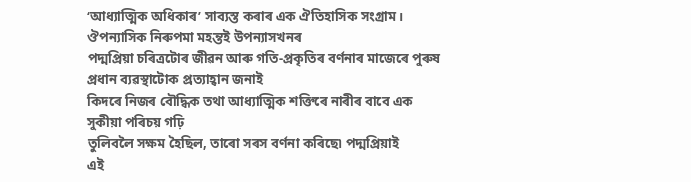‘আধ্যাত্মিক অধিকাৰ’ সাব্যস্ত কৰাৰ এক ঐতিহাসিক সংগ্ৰাম।
ঔপন্যাসিক নিৰুপমা মহন্তই উপন্যাসখনৰ
পদ্মপ্ৰিয়া চৰিত্ৰটোৰ জীৱন আৰু গতি-প্ৰকৃতিৰ বৰ্ণনাৰ মাজেৰে পুৰুষ প্ৰধান ব্যৱস্থাটোক প্ৰত্যাহ্বান জনাই
কিদৰে নিজৰ বৌদ্ধিক তথা আধ্যাত্মিক শক্তিৰে নাৰীৰ বাবে এক সুকীয়া পৰিচয় গঢ়ি
তুলিবলৈ সক্ষম হৈছিল, তাৰো সৰস বৰ্ণনা কৰিছে৷ পদ্মপ্ৰিয়াই
এই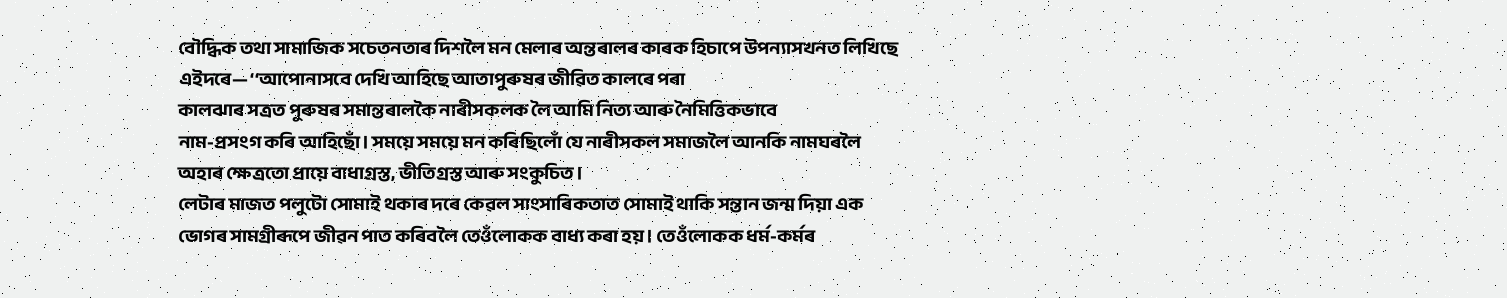বৌদ্ধিক তথা সামাজিক সচেতনতাৰ দিশলৈ মন মেলাৰ অন্তৰালৰ কাৰক হিচাপে উপন্যাসখনত লিখিছে
এইদৰে— ‘‘আপোনাসবে দেখি আহিছে আতাপুৰুষৰ জীৱিত কালৰে পৰা
কালঝাৰ সত্ৰত পুৰুষৰ সমান্তৰালকৈ নাৰীসকলক লৈ আমি নিত্য আৰু নৈমিত্তিকভাবে
নাম-প্ৰসংগ কৰি আহিছোঁ। সময়ে সময়ে মন কৰিছিলোঁ যে নাৰীসকল সমাজলৈ আনকি নামঘৰলৈ
অহাৰ ক্ষেত্ৰতো প্রায়ে বাধাগ্রস্ত, ভীতিগ্রস্ত আৰু সংকুচিত।
লেটাৰ মাজত পলুটো সোমাই থকাৰ দৰে কেৱল সাংসাৰিকতাত সোমাই থাকি সন্তান জন্ম দিয়া এক
ভোগৰ সামগ্ৰীৰূপে জীৱন পাত কৰিবলৈ তেওঁলোকক বাধ্য কৰা হয়। তেওঁলোকক ধৰ্ম-কৰ্মৰ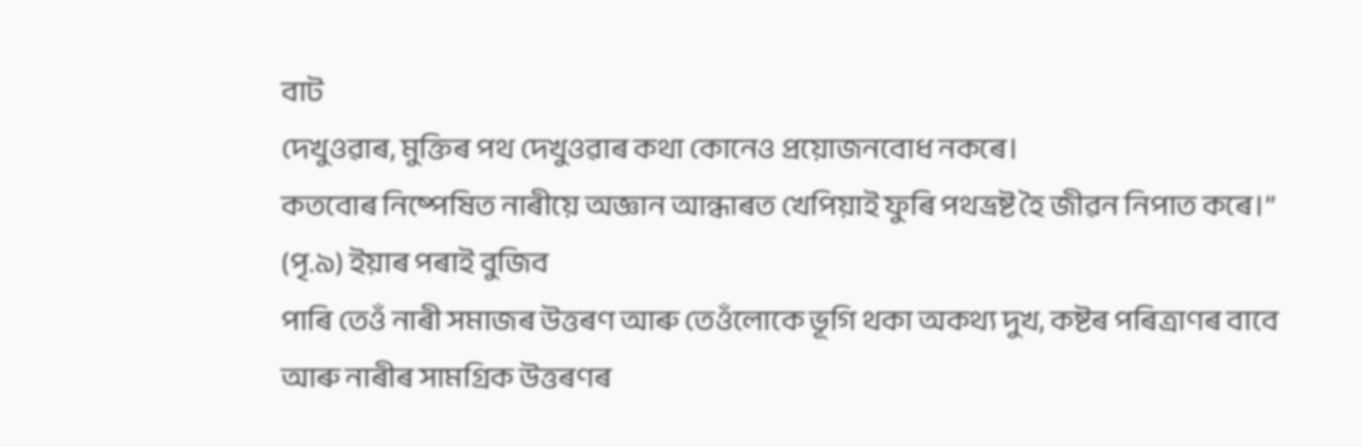বাট
দেখুওৱাৰ, মুক্তিৰ পথ দেখুওৱাৰ কথা কোনেও প্রয়োজনবোধ নকৰে।
কতবোৰ নিষ্পেষিত নাৰীয়ে অজ্ঞান আন্ধাৰত খেপিয়াই ফুৰি পথভ্রষ্ট হৈ জীৱন নিপাত কৰে।’’
(পৃ.৯) ইয়াৰ পৰাই বুজিব
পাৰি তেওঁ নাৰী সমাজৰ উত্তৰণ আৰু তেওঁলোকে ভূগি থকা অকথ্য দুখ, কষ্টৰ পৰিত্ৰাণৰ বাবে আৰু নাৰীৰ সামগ্ৰিক উত্তৰণৰ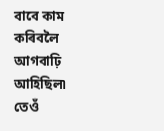বাবে কাম কৰিবলৈ আগবাঢ়ি
আহিছিল৷ তেওঁ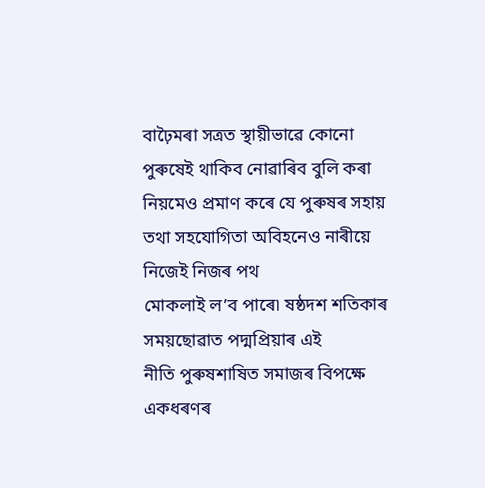বাঢ়ৈমৰা সত্ৰত স্থায়ীভাৱে কোনো পুৰুষেই থাকিব নোৱাৰিব বুলি কৰা
নিয়মেও প্ৰমাণ কৰে যে পুৰুষৰ সহায় তথা সহযোগিতা অবিহনেও নাৰীয়ে নিজেই নিজৰ পথ
মোকলাই ল’ব পাৰে৷ ষষ্ঠদশ শতিকাৰ সময়ছোৱাত পদ্মপ্ৰিয়াৰ এই
নীতি পুৰুষশাষিত সমাজৰ বিপক্ষে একধৰণৰ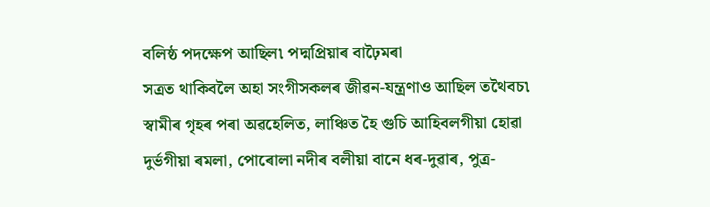বলিষ্ঠ পদক্ষেপ আছিল৷ পদ্মপ্ৰিয়াৰ বাঢ়ৈমৰা
সত্ৰত থাকিবলৈ অহা সংগীসকলৰ জীৱন-যন্ত্ৰণাও আছিল তথৈবচ৷
স্বামীৰ গৃহৰ পৰা অৱহেলিত, লাঞ্চিত হৈ গুচি আহিবলগীয়া হোৱা
দুৰ্ভগীয়া ৰমলা, পোৰোলা নদীৰ বলীয়া বানে ধৰ-দুৱাৰ, পুত্ৰ-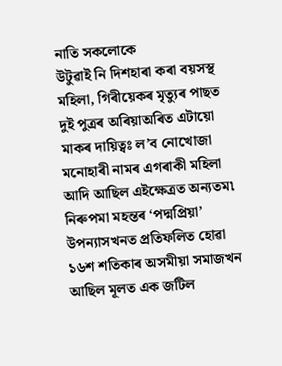নাতি সকলোকে
উটুৱাই নি দিশহাৰা কৰা বয়সস্থ মহিলা, গিৰীয়েকৰ মৃত্যুৰ পাছত
দুই পুত্ৰৰ অৰিয়াঅৰিত এটায়ো মাকৰ দায়িত্বঃ ল’ব নোখোজা
মনোহাৰী নামৰ এগৰাকী মহিলা আদি আছিল এইক্ষেত্ৰত অন্যতম৷
নিৰুপমা মহন্তৰ ‘পদ্মপ্ৰিয়া’
উপন্যাসখনত প্ৰতিফলিত হোৱা ১৬শ শতিকাৰ অসমীয়া সমাজখন আছিল মূলত এক জটিল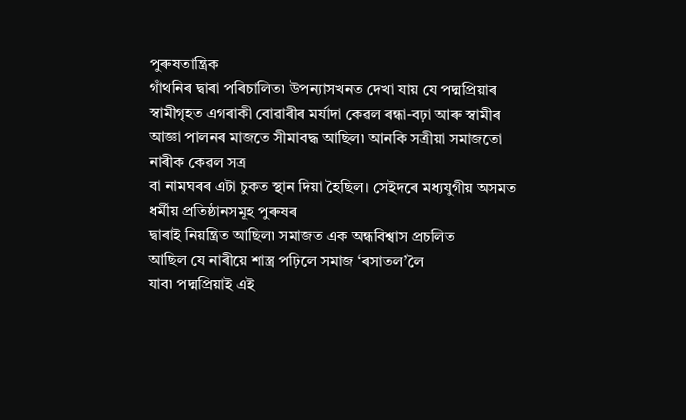পুৰুষতান্ত্ৰিক
গাঁথনিৰ দ্বাৰা পৰিচালিত৷ উপন্যাসখনত দেখা যায় যে পদ্মপ্ৰিয়াৰ
স্বামীগৃহত এগৰাকী বোৱাৰীৰ মৰ্যাদা কেৱল ৰন্ধা-বঢ়া আৰু স্বামীৰ আজ্ঞা পালনৰ মাজতে সীমাবদ্ধ আছিল৷ আনকি সত্ৰীয়া সমাজতো নাৰীক কেৱল সত্ৰ
বা নামঘৰৰ এটা চুকত স্থান দিয়া হৈছিল। সেইদৰে মধ্যযুগীয় অসমত ধৰ্মীয় প্ৰতিষ্ঠানসমূহ পুৰুষৰ
দ্বাৰাই নিয়ন্ত্ৰিত আছিল৷ সমাজত এক অন্ধবিশ্বাস প্ৰচলিত
আছিল যে নাৰীয়ে শাস্ত্ৰ পঢ়িলে সমাজ ‘ৰসাতল’লৈ
যাব৷ পদ্মপ্ৰিয়াই এই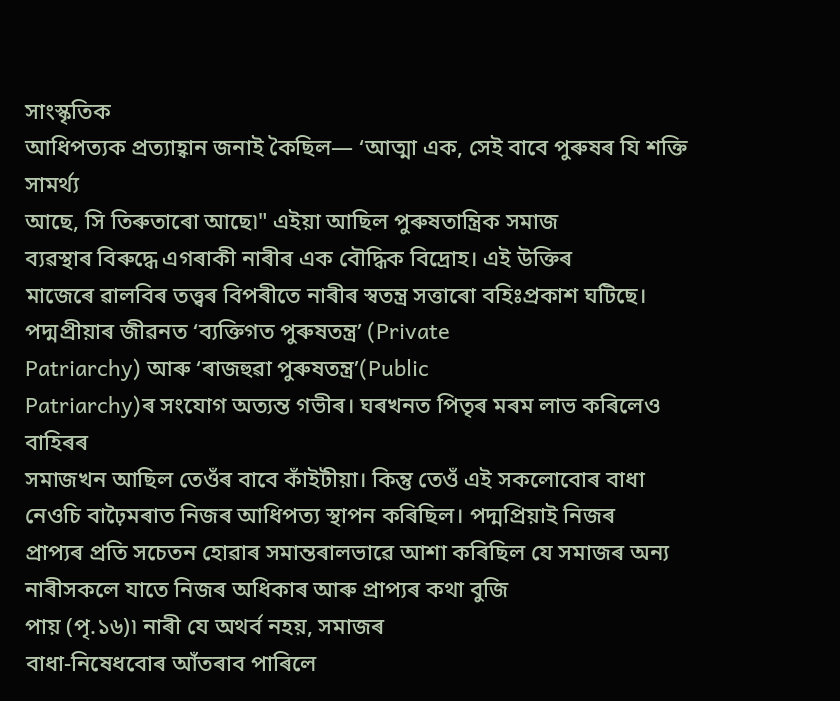সাংস্কৃতিক
আধিপত্যক প্ৰত্যাহ্বান জনাই কৈছিল— ‘আত্মা এক, সেই বাবে পুৰুষৰ যি শক্তি সামৰ্থ্য
আছে, সি তিৰুতাৰো আছে৷" এইয়া আছিল পুৰুষতান্ত্ৰিক সমাজ
ব্যৱস্থাৰ বিৰুদ্ধে এগৰাকী নাৰীৰ এক বৌদ্ধিক বিদ্ৰোহ। এই উক্তিৰ
মাজেৰে ৱালবিৰ তত্ত্বৰ বিপৰীতে নাৰীৰ স্বতন্ত্ৰ সত্তাৰো বহিঃপ্ৰকাশ ঘটিছে। পদ্মপ্ৰীয়াৰ জীৱনত ‘ব্যক্তিগত পুৰুষতন্ত্ৰ’ (Private
Patriarchy) আৰু ‘ৰাজহুৱা পুৰুষতন্ত্ৰ’(Public
Patriarchy)ৰ সংযোগ অত্যন্ত গভীৰ। ঘৰখনত পিতৃৰ মৰম লাভ কৰিলেও বাহিৰৰ
সমাজখন আছিল তেওঁৰ বাবে কাঁইটীয়া। কিন্তু তেওঁ এই সকলোবোৰ বাধা নেওচি বাঢ়ৈমৰাত নিজৰ আধিপত্য স্থাপন কৰিছিল। পদ্মপ্ৰিয়াই নিজৰ
প্ৰাপ্যৰ প্ৰতি সচেতন হোৱাৰ সমান্তৰালভাৱে আশা কৰিছিল যে সমাজৰ অন্য নাৰীসকলে যাতে নিজৰ অধিকাৰ আৰু প্ৰাপ্যৰ কথা বুজি
পায় (পৃ.১৬)৷ নাৰী যে অথৰ্ব নহয়, সমাজৰ
বাধা-নিষেধবোৰ আঁতৰাব পাৰিলে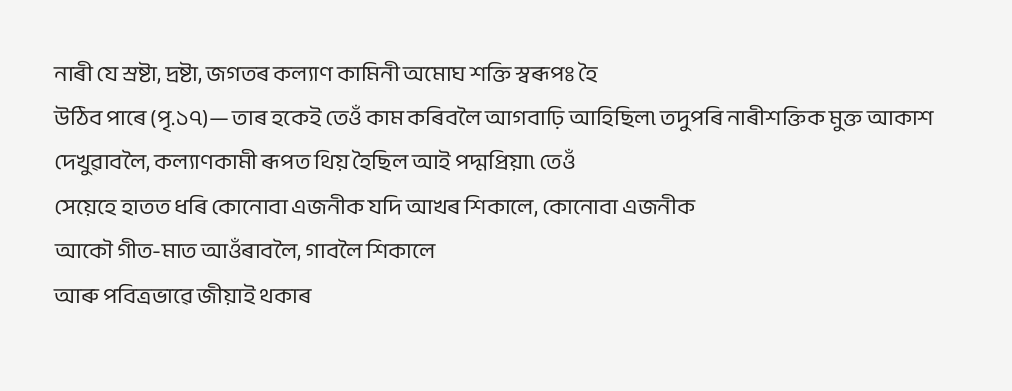নাৰী যে স্ৰষ্টা, দ্ৰষ্টা, জগতৰ কল্যাণ কামিনী অমোঘ শক্তি স্বৰূপঃ হৈ
উঠিব পাৰে (পৃ.১৭)— তাৰ হকেই তেওঁ কাম কৰিবলৈ আগবাঢ়ি আহিছিল৷ তদুপৰি নাৰীশক্তিক মুক্ত আকাশ
দেখুৱাবলৈ, কল্যাণকামী ৰূপত থিয় হৈছিল আই পদ্মপ্ৰিয়া৷ তেওঁ
সেয়েহে হাতত ধৰি কোনোবা এজনীক যদি আখৰ শিকালে, কোনোবা এজনীক
আকৌ গীত-মাত আওঁৰাবলৈ, গাবলৈ শিকালে
আৰু পবিত্ৰভাৱে জীয়াই থকাৰ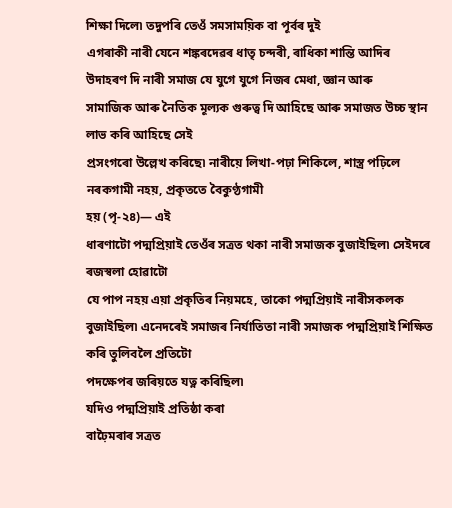শিক্ষা দিলে৷ তদুপৰি তেওঁ সমসাময়িক বা পূৰ্বৰ দুই
এগৰাকী নাৰী যেনে শঙ্কৰদেৱৰ ধাতৃ চন্দৰী, ৰাধিকা শান্তি আদিৰ
উদাহৰণ দি নাৰী সমাজ যে যুগে যুগে নিজৰ মেধা, জ্ঞান আৰু
সামাজিক আৰু নৈতিক মূল্যক গুৰুত্ব দি আহিছে আৰু সমাজত উচ্চ স্থান লাভ কৰি আহিছে সেই
প্ৰসংগৰো উল্লেখ কৰিছে৷ নাৰীয়ে লিখা-পঢ়া শিকিলে, শাস্ত্ৰ পঢ়িলে নৰকগামী নহয়, প্ৰকৃততে বৈকুণ্ঠগামী
হয় (পৃ-২৪)— এই
ধাৰণাটো পদ্মপ্ৰিয়াই তেওঁৰ সত্ৰত থকা নাৰী সমাজক বুজাইছিল৷ সেইদৰে ৰজস্বলা হোৱাটো
যে পাপ নহয় এয়া প্ৰকৃতিৰ নিয়মহে, তাকো পদ্মপ্ৰিয়াই নাৰীসকলক
বুজাইছিল৷ এনেদৰেই সমাজৰ নিৰ্যাতিতা নাৰী সমাজক পদ্মপ্ৰিয়াই শিক্ষিত কৰি তুলিবলৈ প্ৰতিটো
পদক্ষেপৰ জৰিয়তে যত্ন কৰিছিল৷
যদিও পদ্মপ্ৰিয়াই প্ৰতিষ্ঠা কৰা
বাঢ়ৈমৰাৰ সত্ৰত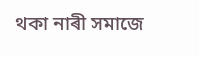থকা নাৰী সমাজে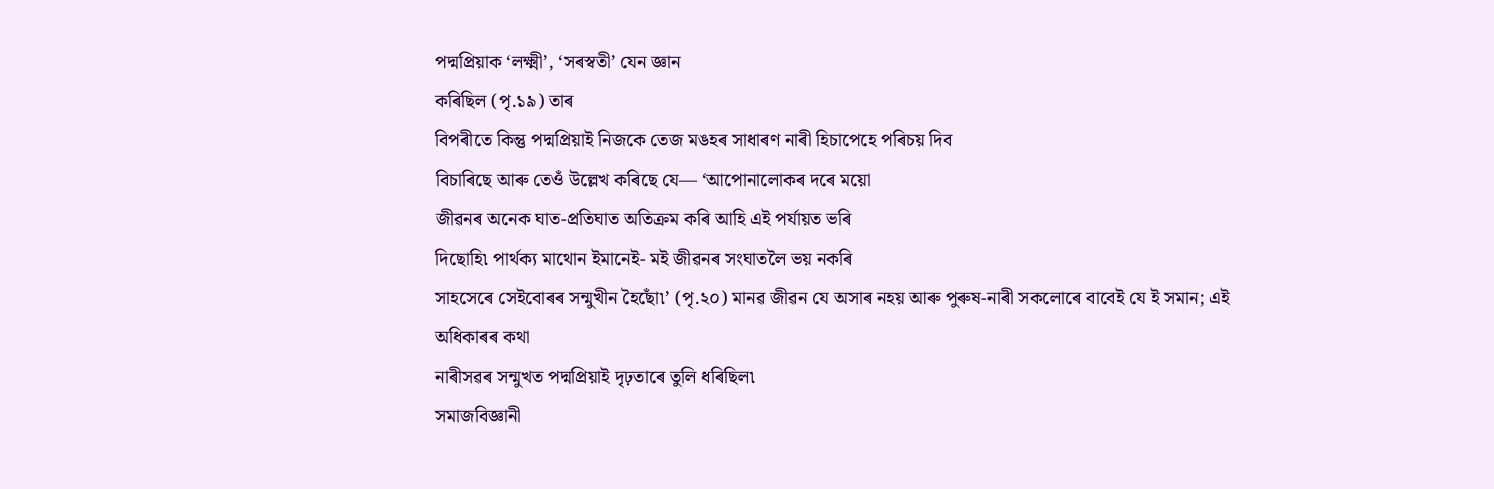পদ্মপ্ৰিয়াক ‘লক্ষ্মী’, ‘সৰস্বতী’ যেন জ্ঞান
কৰিছিল (পৃ.১৯) তাৰ
বিপৰীতে কিন্তু পদ্মপ্ৰিয়াই নিজকে তেজ মঙহৰ সাধাৰণ নাৰী হিচাপেহে পৰিচয় দিব
বিচাৰিছে আৰু তেওঁ উল্লেখ কৰিছে যে— ‘আপোনালোকৰ দৰে ময়ো
জীৱনৰ অনেক ঘাত-প্ৰতিঘাত অতিক্ৰম কৰি আহি এই পৰ্যায়ত ভৰি
দিছোহি৷ পাৰ্থক্য মাথোন ইমানেই- মই জীৱনৰ সংঘাতলৈ ভয় নকৰি
সাহসেৰে সেইবোৰৰ সন্মুখীন হৈছোঁ৷’ (পৃ.২০) মানৱ জীৱন যে অসাৰ নহয় আৰু পুৰুষ-নাৰী সকলোৰে বাবেই যে ই সমান; এই অধিকাৰৰ কথা
নাৰীসৱৰ সন্মুখত পদ্মপ্ৰিয়াই দৃঢ়তাৰে তুলি ধৰিছিল৷
সমাজবিজ্ঞানী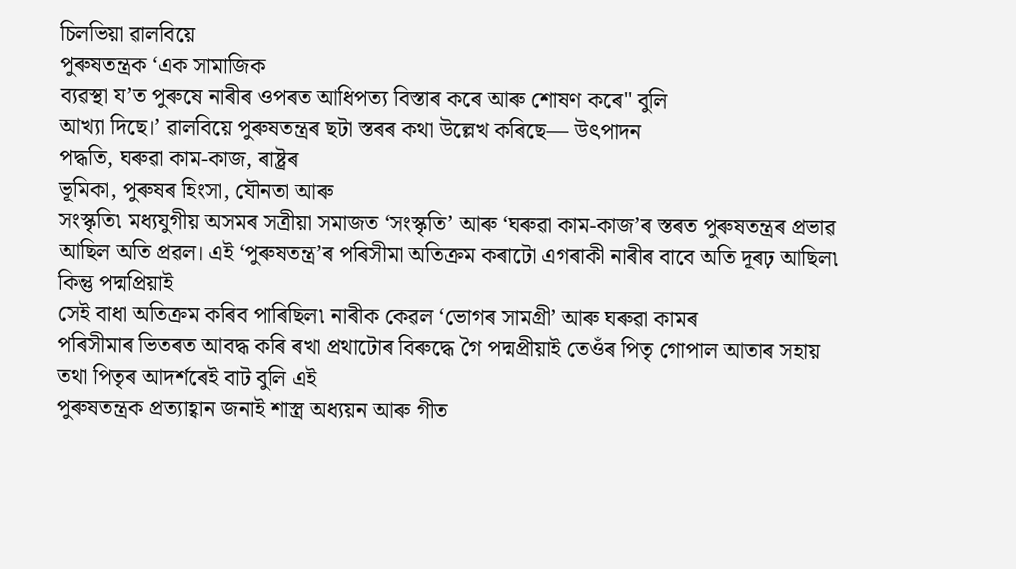চিলভিয়া ৱালবিয়ে
পুৰুষতন্ত্ৰক ‘এক সামাজিক
ব্যৱস্থা য’ত পুৰুষে নাৰীৰ ওপৰত আধিপত্য বিস্তাৰ কৰে আৰু শোষণ কৰে" বুলি
আখ্যা দিছে।’ ৱালবিয়ে পুৰুষতন্ত্ৰৰ ছটা স্তৰৰ কথা উল্লেখ কৰিছে— উৎপাদন
পদ্ধতি, ঘৰুৱা কাম-কাজ, ৰাষ্ট্ৰৰ
ভূমিকা, পুৰুষৰ হিংসা, যৌনতা আৰু
সংস্কৃতি৷ মধ্যযুগীয় অসমৰ সত্ৰীয়া সমাজত ‘সংস্কৃতি’ আৰু ‘ঘৰুৱা কাম-কাজ’ৰ স্তৰত পুৰুষতন্ত্ৰৰ প্ৰভাৱ
আছিল অতি প্ৰৱল। এই ‘পুৰুষতন্ত্ৰ’ৰ পৰিসীমা অতিক্ৰম কৰাটো এগৰাকী নাৰীৰ বাবে অতি দূৰঢ় আছিল৷ কিন্তু পদ্মপ্ৰিয়াই
সেই বাধা অতিক্ৰম কৰিব পাৰিছিল৷ নাৰীক কেৱল ‘ভোগৰ সামগ্ৰী’ আৰু ঘৰুৱা কামৰ
পৰিসীমাৰ ভিতৰত আবদ্ধ কৰি ৰখা প্ৰথাটোৰ বিৰুদ্ধে গৈ পদ্মপ্ৰীয়াই তেওঁৰ পিতৃ গোপাল আতাৰ সহায় তথা পিতৃৰ আদৰ্শৰেই বাট বুলি এই
পুৰুষতন্ত্ৰক প্ৰত্যাহ্বান জনাই শাস্ত্ৰ অধ্যয়ন আৰু গীত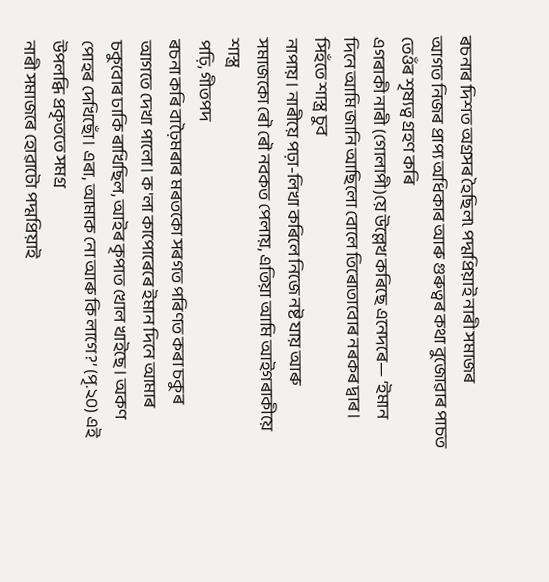ৰচনাৰ দিশত অগ্ৰসৰ হৈছিল৷ পদ্মপ্ৰিয়াই নাৰী সমাজৰ
আগত নিজৰ প্ৰাপ্য অধিকাৰ আৰু গুৰুত্বৰ কথা বুজোৱাৰ পাচত তেওঁৰ শৃষ্যত্ব গ্ৰহণ কৰি
এগৰাকী নাৰী (গোলাপী)য়ে উল্লেখ কৰিছে এনেদৰে— ‘ইমান দিনে আমি জানি আছিলো বোলে তিৰোতাবোৰ নৰকৰ দ্বাৰ। সিহঁতে শাস্ত্ৰ চুব
নাপায়। নাৰীয়ে পঢ়া-লিখা কৰিলে নিজে নষ্ট যায় আৰু সমাজকো ৰৌ ৰৌ নবকত পেলায়, এতিয়া আমি আইগৰাকীয়ে শাস্ত্র
পঢ়ি, গীতপদ
ৰচনা কৰি বাঢ়ৈমৰাৰ মৰতকো সৰগত পৰিণত কৰা চকুৰ আগতে দেখা পালো। ক'লা কাপোৰেৰে ইমান দিনে আমাৰ
চকুবোৰ ঢাকি ৰাখিছিল, আইৰ কৃপাত খোল খাইছে। অকণ পোহৰ দেখিছোঁ। এৰা, আমাক নো আৰু কি লাগে?’ (পৃ.২০) এই উপলব্ধি প্ৰকৃততে সমগ্ৰ
নাৰী সমাজৰে হোৱাটো পদ্মপ্ৰিয়াই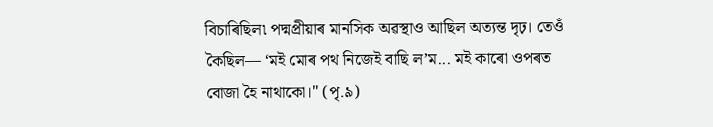বিচাৰিছিল৷ পদ্মপ্ৰীয়াৰ মানসিক অৱস্থাও আছিল অত্যন্ত দৃঢ়। তেওঁ কৈছিল— ‘মই মোৰ পথ নিজেই বাছি ল’ম... মই কাৰো ওপৰত বোজা হৈ নাথাকো।" (পৃ.৯)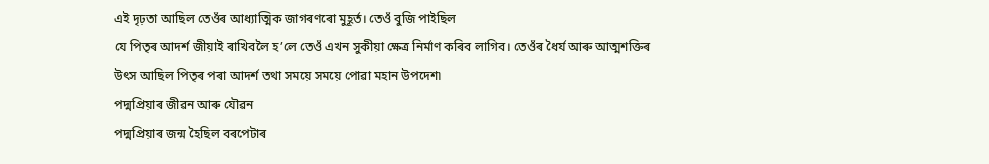এই দৃঢ়তা আছিল তেওঁৰ আধ্যাত্মিক জাগৰণৰো মুহূৰ্ত। তেওঁ বুজি পাইছিল
যে পিতৃৰ আদৰ্শ জীয়াই ৰাখিবলৈ হ’লে তেওঁ এখন সুকীয়া ক্ষেত্ৰ নিৰ্মাণ কৰিব লাগিব। তেওঁৰ ধৈৰ্য আৰু আত্মশক্তিৰ
উৎস আছিল পিতৃৰ পৰা আদৰ্শ তথা সময়ে সময়ে পোৱা মহান উপদেশ৷
পদ্মপ্ৰিয়াৰ জীৱন আৰু যৌৱন
পদ্মপ্ৰিয়াৰ জন্ম হৈছিল বৰপেটাৰ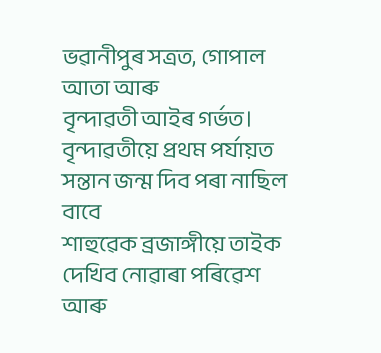ভৱানীপুৰ সত্ৰত, গোপাল আতা আৰু
বৃন্দাৱতী আইৰ গৰ্ভত। বৃন্দাৱতীয়ে প্ৰথম পৰ্যায়ত সন্তান জন্ম দিব পৰা নাছিল বাবে
শাহুৱেক ব্ৰজাঙ্গীয়ে তাইক দেখিব নোৱাৰা পৰিৱেশ আৰু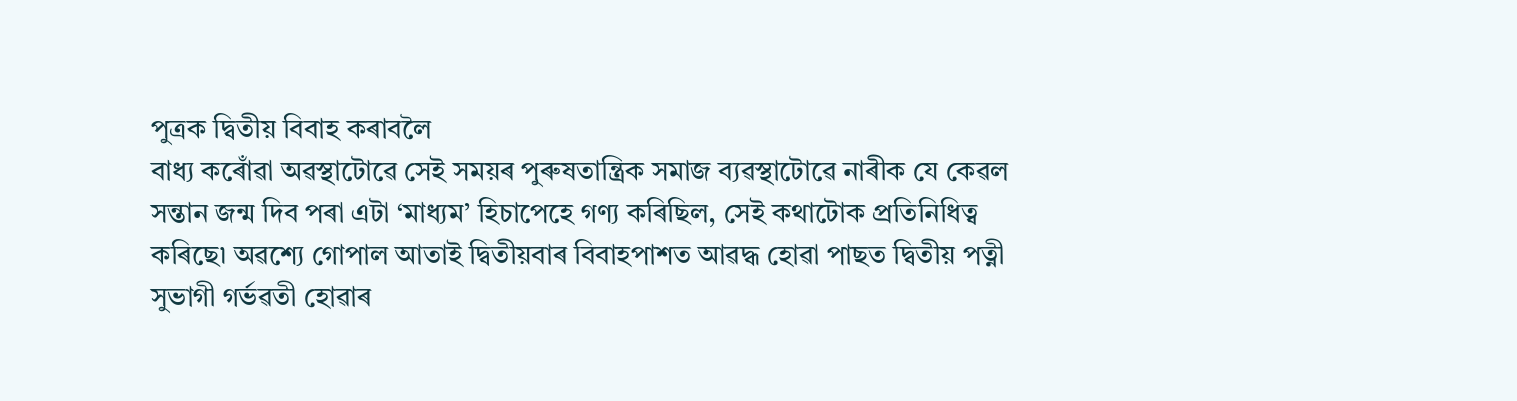পুত্ৰক দ্বিতীয় বিবাহ কৰাবলৈ
বাধ্য কৰোঁৱা অৱস্থাটোৱে সেই সময়ৰ পুৰুষতান্ত্ৰিক সমাজ ব্যৱস্থাটোৱে নাৰীক যে কেৱল
সন্তান জন্ম দিব পৰা এটা ‘মাধ্যম’ হিচাপেহে গণ্য কৰিছিল, সেই কথাটোক প্ৰতিনিধিত্ব
কৰিছে৷ অৱশ্যে গোপাল আতাই দ্বিতীয়বাৰ বিবাহপাশত আৱদ্ধ হোৱা পাছত দ্বিতীয় পত্নী
সুভাগী গৰ্ভৱতী হোৱাৰ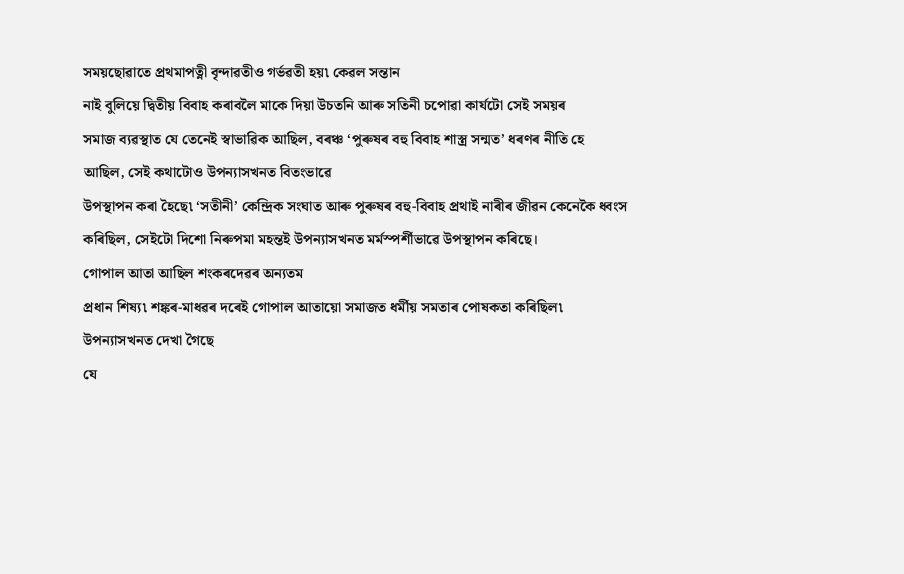সময়ছোৱাতে প্ৰথমাপত্নী বৃন্দাৱতীও গৰ্ভৱতী হয়৷ কেৱল সন্তান
নাই বুলিয়ে দ্বিতীয় বিবাহ কৰাবলৈ মাকে দিয়া উচতনি আৰু সতিনী চপোৱা কাৰ্যটো সেই সময়ৰ
সমাজ ব্যৱস্থাত যে তেনেই স্বাভাৱিক আছিল, বৰঞ্চ ‘পুৰুষৰ বহু বিবাহ শাস্ত্ৰ সন্মত’ ধৰণৰ নীতি হে আছিল, সেই কথাটোও উপন্যাসখনত বিতংভাৱে
উপস্থাপন কৰা হৈছে৷ ‘সতীনী’ কেন্দ্ৰিক সংঘাত আৰু পুৰুষৰ বহু-বিবাহ প্ৰথাই নাৰীৰ জীৱন কেনেকৈ ধ্বংস কৰিছিল, সেইটো দিশো নিৰুপমা মহন্তই উপন্যাসখনত মৰ্মস্পৰ্শীভাৱে উপস্থাপন কৰিছে।
গোপাল আতা আছিল শংকৰদেৱৰ অন্যতম
প্ৰধান শিষ্য৷ শঙ্কৰ-মাধৱৰ দৰেই গোপাল আতায়ো সমাজত ধৰ্মীয় সমতাৰ পোষকতা কৰিছিল৷ উপন্যাসখনত দেখা গৈছে
যে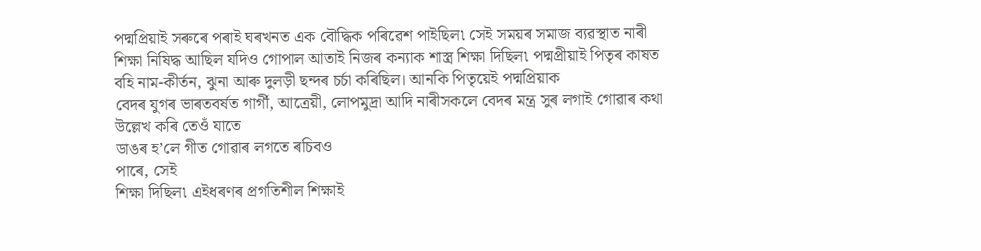পদ্মপ্ৰিয়াই সৰুৰে পৰাই ঘৰখনত এক বৌদ্ধিক পৰিৱেশ পাইছিল৷ সেই সময়ৰ সমাজ ব্যৱস্থাত নাৰী শিক্ষা নিষিদ্ধ আছিল যদিও গোপাল আতাই নিজৰ কন্যাক শাস্ত্ৰ শিক্ষা দিছিল৷ পদ্মপ্ৰীয়াই পিতৃৰ কাষত বহি নাম-কীৰ্তন, ঝুনা আৰু দুলড়ী ছন্দৰ চৰ্চা কৰিছিল। আনকি পিতৃয়েই পদ্মপ্ৰিয়াক
বেদৰ যুগৰ ভাৰতবৰ্ষত গাৰ্গী, আত্ৰেয়ী, লোপমুদ্ৰা আদি নাৰীসকলে বেদৰ মন্ত্ৰ সুৰ লগাই গোৱাৰ কথা উল্লেখ কৰি তেওঁ যাতে
ডাঙৰ হ’লে গীত গোৱাৰ লগতে ৰচিবও
পাৰে, সেই
শিক্ষা দিছিল৷ এইধৰণৰ প্ৰগতিশীল শিক্ষাই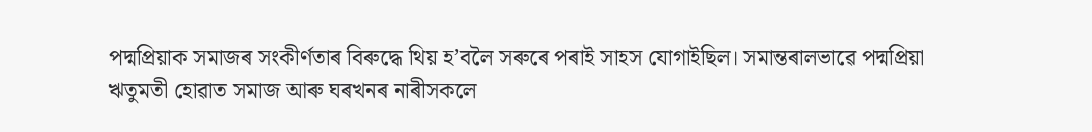পদ্মপ্ৰিয়াক সমাজৰ সংকীৰ্ণতাৰ বিৰুদ্ধে থিয় হ’বলৈ সৰুৰে পৰাই সাহস যোগাইছিল। সমান্তৰালভাৱে পদ্মপ্ৰিয়া
ঋতুমতী হোৱাত সমাজ আৰু ঘৰখনৰ নাৰীসকলে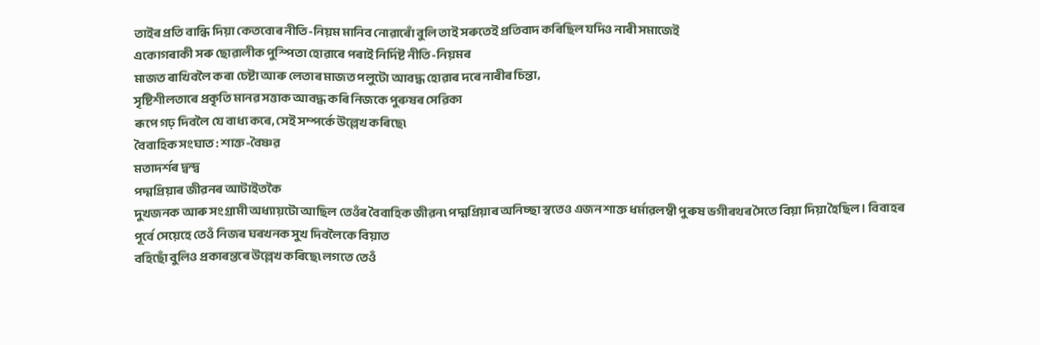তাইৰ প্ৰতি বান্ধি দিয়া কেতবোৰ নীতি-নিয়ম মানিব নোৱাৰোঁ বুলি তাই সৰুতেই প্ৰতিবাদ কৰিছিল যদিও নাৰী সমাজেই
একোগৰাকী সৰু ছোৱালীক পুস্পিতা হোৱাৰে পৰাই নিৰ্দিষ্ট নীতি-নিয়মৰ
মাজত ৰাখিবলৈ কৰা চেষ্টা আৰু লেতাৰ মাজত পলুটো আবদ্ধ হোৱাৰ দৰে নাৰীৰ চিন্তা,
সৃষ্টিশীলতাৰে প্ৰকৃতি মানৱ সত্তাক আবদ্ধ কৰি নিজকে পুৰুষৰ সেৱিকা
ৰূপে গঢ় দিবলৈ যে বাধ্য কৰে, সেই সম্পৰ্কে উল্লেখ কৰিছে৷
বৈবাহিক সংঘাত: শাক্ত-বৈষ্ণৱ
মতাদৰ্শৰ দ্বন্দ্ব
পদ্মপ্ৰিয়াৰ জীৱনৰ আটাইতকৈ
দুখজনক আৰু সংগ্ৰামী অধ্যায়টো আছিল তেওঁৰ বৈবাহিক জীৱন৷ পদ্মপ্ৰিয়াৰ অনিচ্ছা স্বতেও এজন শাক্ত ধৰ্মাৱলম্বী পুৰুষ ভগীৰথৰ সৈতে বিয়া দিয়া হৈছিল। বিবাহৰ পূৰ্বে সেয়েহে তেওঁ নিজৰ ঘৰখনক সুখ দিবলৈকে বিয়াত
বহিছোঁ বুলিও প্ৰকাৰন্তৰে উল্লেখ কৰিছে৷ লগতে তেওঁ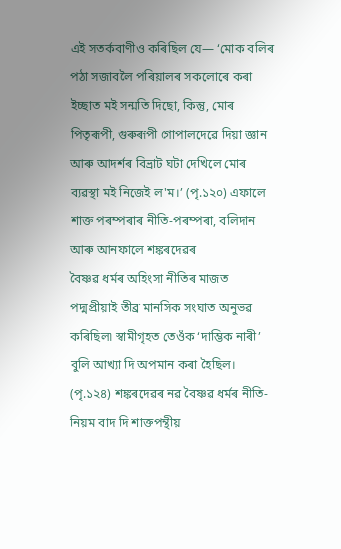এই সতৰ্কবাণীও কৰিছিল যে— ‘মোক বলিৰ পঠা সজাবলৈ পৰিয়ালৰ সকলোৰে কৰা ইচ্ছাত মই সন্মতি দিছো, কিন্তু, মোৰ পিতৃৰূপী, গুৰুৰূপী গোপালদেৱে দিয়া জ্ঞান
আৰু আদৰ্শৰ বিভ্রাট ঘটা দেখিলে মোৰ ব্যৱস্থা মই নিজেই ল'ম।’ (পৃ.১২০) এফালে শাক্ত পৰম্পৰাৰ নীতি-পৰম্পৰা, বলিদান আৰু আনফালে শঙ্কৰদেৱৰ
বৈষ্ণৱ ধৰ্মৰ অহিংসা নীতিৰ মাজত পদ্মপ্ৰীয়াই তীব্ৰ মানসিক সংঘাত অনুভৱ কৰিছিল৷ স্বামীগৃহত তেওঁক ‘দাম্ভিক নাৰী’ বুলি আখ্যা দি অপমান কৰা হৈছিল। (পৃ.১২৪) শঙ্কৰদেৱৰ নৱ বৈষ্ণৱ ধৰ্মৰ নীতি-নিয়ম বাদ দি শাক্তপন্থীয়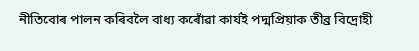নীতিবোৰ পালন কৰিবলৈ বাধ্য কৰোঁৱা কাৰ্যই পদ্মপ্ৰিয়াক তীব্ৰ বিদ্ৰোহী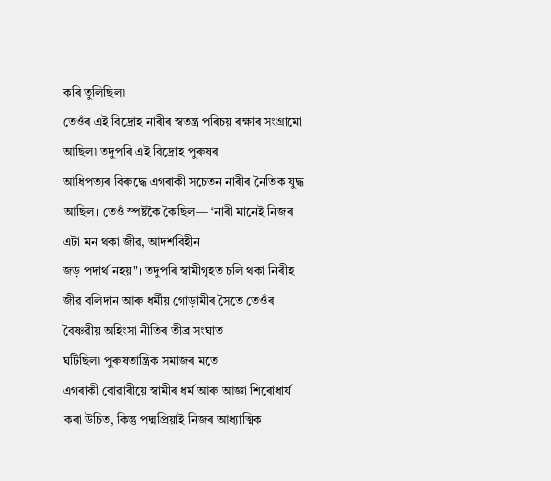কৰি তুলিছিল৷
তেওঁৰ এই বিদ্ৰোহ নাৰীৰ স্বতন্ত্ৰ পৰিচয় ৰক্ষাৰ সংগ্ৰামো
আছিল৷ তদুপৰি এই বিদ্ৰোহ পুৰুষৰ
আধিপত্যৰ বিৰুদ্ধে এগৰাকী সচেতন নাৰীৰ নৈতিক যুদ্ধ আছিল। তেওঁ স্পষ্টকৈ কৈছিল— ‘নাৰী মানেই নিজৰ এটা মন থকা জীৱ, আদর্শবিহীন
জড় পদার্থ নহয়"। তদুপৰি স্বামীগৃহত চলি থকা নিৰীহ
জীৱ বলিদান আৰু ধৰ্মীয় গোড়ামীৰ সৈতে তেওঁৰ বৈষ্ণৱীয় অহিংসা নীতিৰ তীব্ৰ সংঘাত
ঘটিছিল৷ পুৰুষতান্ত্ৰিক সমাজৰ মতে
এগৰাকী বোৱাৰীয়ে স্বামীৰ ধৰ্ম আৰু আজ্ঞা শিৰোধাৰ্য কৰা উচিত, কিন্তু পদ্মপ্ৰিয়াই নিজৰ আধ্যাত্মিক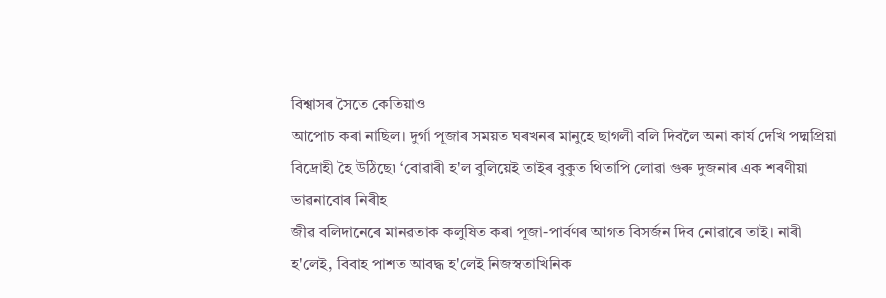বিশ্বাসৰ সৈতে কেতিয়াও
আপোচ কৰা নাছিল। দুৰ্গা পূজাৰ সময়ত ঘৰখনৰ মানুহে ছাগলী বলি দিবলৈ অনা কাৰ্য দেখি পদ্মপ্ৰিয়া
বিদ্ৰোহী হৈ উঠিছে৷ ‘বোৱাৰী হ'ল বুলিয়েই তাইৰ বুকুত থিতাপি লোৱা গুৰু দুজনাৰ এক শৰণীয়া ভাৱনাবোৰ নিৰীহ
জীৱ বলিদানেৰে মানৱতাক কলুষিত কৰা পূজা-পার্বণৰ আগত বিসর্জন দিব নোৱাৰে তাই। নাৰী হ'লেই, বিবাহ পাশত আবদ্ধ হ'লেই নিজস্বতাখিনিক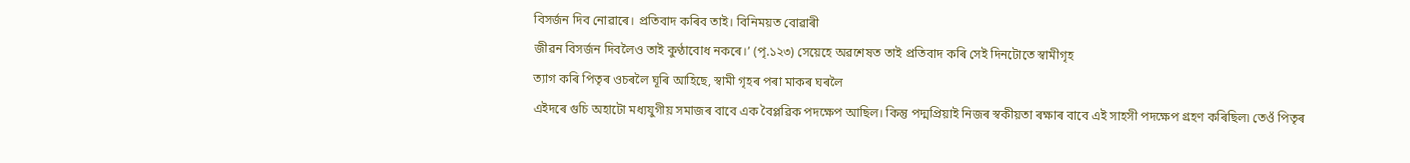বিসর্জন দিব নোৱাৰে। প্ৰতিবাদ কৰিব তাই। বিনিময়ত বোৱাৰী
জীৱন বিসর্জন দিবলৈও তাই কুণ্ঠাবোধ নকৰে।’ (পৃ.১২৩) সেয়েহে অৱশেষত তাই প্ৰতিবাদ কৰি সেই দিনটোতে স্বামীগৃহ
ত্যাগ কৰি পিতৃৰ ওচৰলৈ ঘূৰি আহিছে, স্বামী গৃহৰ পৰা মাকৰ ঘৰলৈ
এইদৰে গুচি অহাটো মধ্যযুগীয় সমাজৰ বাবে এক বৈপ্লৱিক পদক্ষেপ আছিল। কিন্তু পদ্মপ্ৰিয়াই নিজৰ স্বকীয়তা ৰক্ষাৰ বাবে এই সাহসী পদক্ষেপ গ্ৰহণ কৰিছিল৷ তেওঁ পিতৃৰ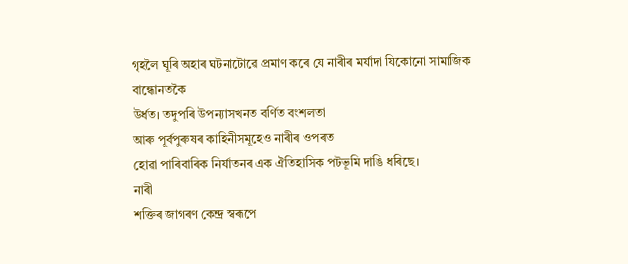গৃহলৈ ঘূৰি অহাৰ ঘটনাটোৱে প্ৰমাণ কৰে যে নাৰীৰ মৰ্যাদা যিকোনো সামাজিক বান্ধোনতকৈ
উৰ্ধত। তদুপৰি উপন্যাসখনত বৰ্ণিত বংশলতা
আৰু পূৰ্বপুৰুষৰ কাহিনীসমূহেও নাৰীৰ ওপৰত
হোৱা পাৰিবাৰিক নিৰ্যাতনৰ এক ঐতিহাসিক পটভূমি দাঙি ধৰিছে।
নাৰী
শক্তিৰ জাগৰণ কেন্দ্ৰ স্বৰূপে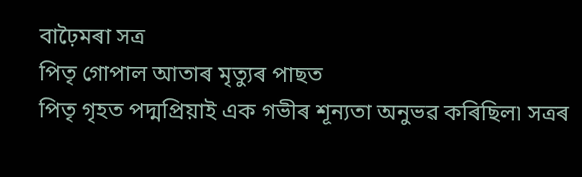বাঢ়ৈমৰা সত্ৰ
পিতৃ গোপাল আতাৰ মৃত্যুৰ পাছত
পিতৃ গৃহত পদ্মপ্ৰিয়াই এক গভীৰ শূন্যতা অনুভৱ কৰিছিল৷ সত্ৰৰ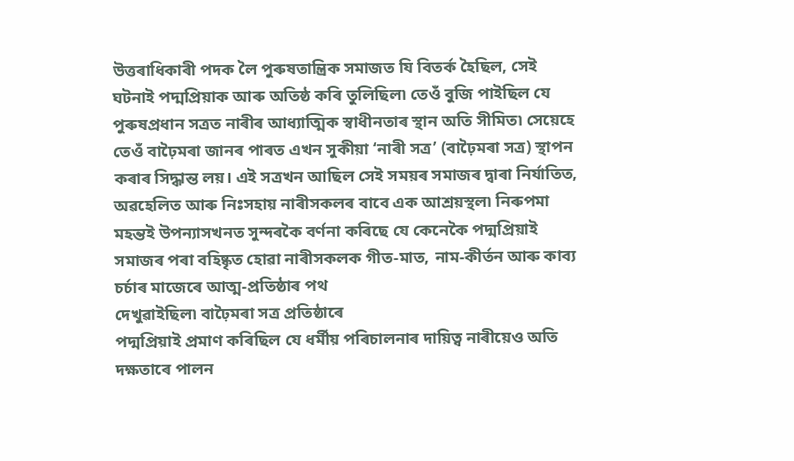উত্তৰাধিকাৰী পদক লৈ পুৰুষতান্ত্ৰিক সমাজত যি বিতৰ্ক হৈছিল, সেই ঘটনাই পদ্মপ্ৰিয়াক আৰু অতিষ্ঠ কৰি তুলিছিল৷ তেওঁ বুজি পাইছিল যে পুৰুষপ্ৰধান সত্ৰত নাৰীৰ আধ্যাত্মিক স্বাধীনতাৰ স্থান অতি সীমিত৷ সেয়েহে তেওঁ বাঢ়ৈমৰা জানৰ পাৰত এখন সুকীয়া ‘নাৰী সত্ৰ’ (বাঢ়ৈমৰা সত্ৰ) স্থাপন কৰাৰ সিদ্ধান্ত লয়। এই সত্ৰখন আছিল সেই সময়ৰ সমাজৰ দ্বাৰা নিৰ্যাতিত, অৱহেলিত আৰু নিঃসহায় নাৰীসকলৰ বাবে এক আশ্ৰয়স্থল৷ নিৰুপমা মহন্তই উপন্যাসখনত সুন্দৰকৈ বৰ্ণনা কৰিছে যে কেনেকৈ পদ্মপ্ৰিয়াই
সমাজৰ পৰা বহিষ্কৃত হোৱা নাৰীসকলক গীত-মাত, নাম-কীৰ্তন আৰু কাব্য চৰ্চাৰ মাজেৰে আত্ম-প্ৰতিষ্ঠাৰ পথ
দেখুৱাইছিল৷ বাঢ়ৈমৰা সত্ৰ প্ৰতিষ্ঠাৰে
পদ্মপ্ৰিয়াই প্ৰমাণ কৰিছিল যে ধৰ্মীয় পৰিচালনাৰ দায়িত্ব নাৰীয়েও অতি দক্ষতাৰে পালন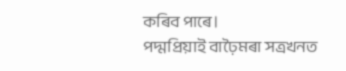কৰিব পাৰে।
পদ্মপ্ৰিয়াই বাঢ়ৈমৰা সত্ৰখনত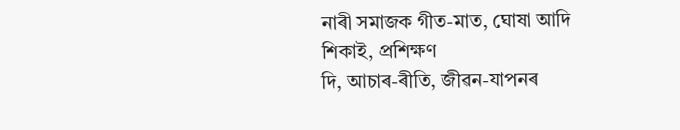নাৰী সমাজক গীত-মাত, ঘোষা আদি
শিকাই, প্ৰশিক্ষণ
দি, আচাৰ-ৰীতি, জীৱন-যাপনৰ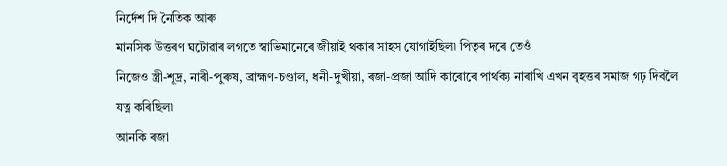নিৰ্দেশ দি নৈতিক আৰু
মানসিক উত্তৰণ ঘটোৱাৰ লগতে স্বাভিমানেৰে জীয়াই থকাৰ সাহস যোগাইছিল৷ পিতৃৰ দৰে তেওঁ
নিজেও স্ত্রী-শূদ্র, নাৰী-পুৰুষ, ব্রাহ্মণ-চণ্ডাল, ধনী-দুখীয়া, ৰজা-প্ৰজা আদি কাৰোৰে পাৰ্থক্য নাৰাখি এখন বৃহত্তৰ সমাজ গঢ় দিবলৈ যত্ন কৰিছিল৷
আনকি ৰজা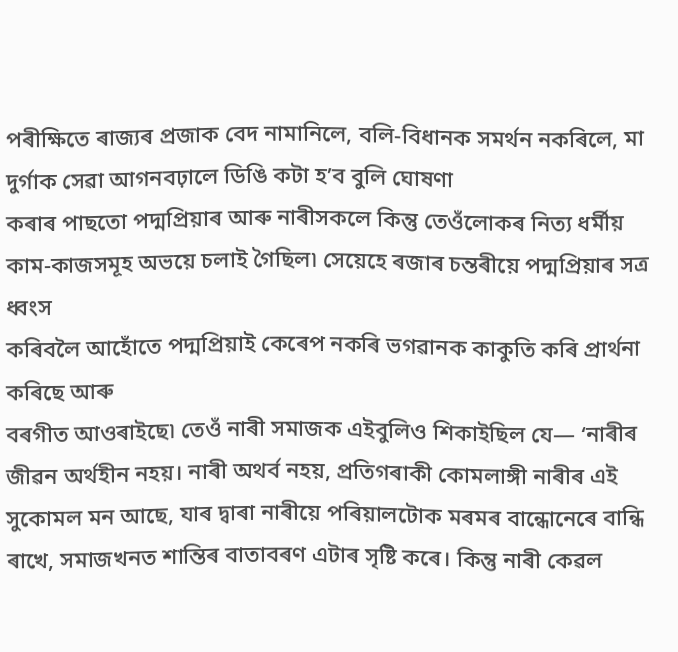পৰীক্ষিতে ৰাজ্যৰ প্ৰজাক বেদ নামানিলে, বলি-বিধানক সমৰ্থন নকৰিলে, মা দুৰ্গাক সেৱা আগনবঢ়ালে ডিঙি কটা হ’ব বুলি ঘোষণা
কৰাৰ পাছতো পদ্মপ্ৰিয়াৰ আৰু নাৰীসকলে কিন্তু তেওঁলোকৰ নিত্য ধৰ্মীয় কাম-কাজসমূহ অভয়ে চলাই গৈছিল৷ সেয়েহে ৰজাৰ চন্তৰীয়ে পদ্মপ্ৰিয়াৰ সত্ৰ ধ্বংস
কৰিবলৈ আহোঁতে পদ্মপ্ৰিয়াই কেৰেপ নকৰি ভগৱানক কাকুতি কৰি প্ৰাৰ্থনা কৰিছে আৰু
বৰগীত আওৰাইছে৷ তেওঁ নাৰী সমাজক এইবুলিও শিকাইছিল যে— ‘নাৰীৰ জীৱন অর্থহীন নহয়। নাৰী অথর্ব নহয়, প্ৰতিগৰাকী কোমলাঙ্গী নাৰীৰ এই সুকোমল মন আছে, যাৰ দ্বাৰা নাৰীয়ে পৰিয়ালটোক মৰমৰ বান্ধোনেৰে বান্ধি ৰাখে, সমাজখনত শান্তিৰ বাতাবৰণ এটাৰ সৃষ্টি কৰে। কিন্তু নাৰী কেৱল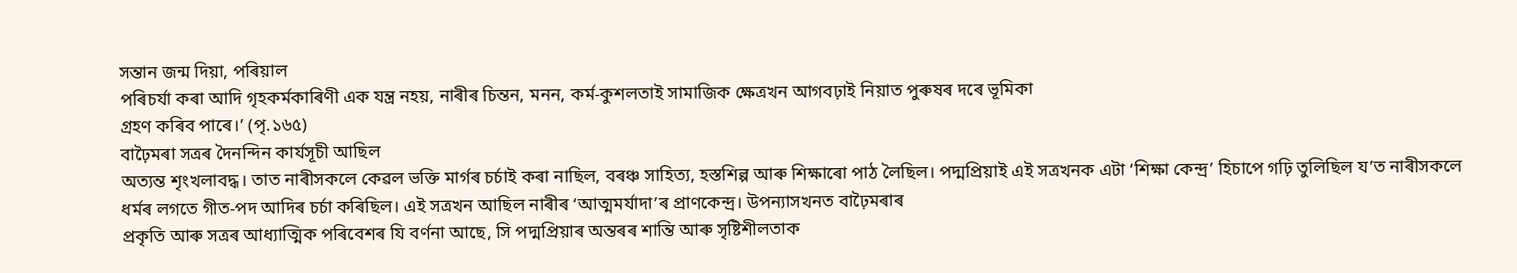সন্তান জন্ম দিয়া, পৰিয়াল
পৰিচৰ্যা কৰা আদি গৃহকর্মকাৰিণী এক যন্ত্ৰ নহয়, নাৰীৰ চিন্তন, মনন, কর্ম-কুশলতাই সামাজিক ক্ষেত্রখন আগবঢ়াই নিয়াত পুৰুষৰ দৰে ভূমিকা
গ্রহণ কৰিব পাৰে।’ (পৃ.১৬৫)
বাঢ়ৈমৰা সত্ৰৰ দৈনন্দিন কাৰ্যসূচী আছিল
অত্যন্ত শৃংখলাবদ্ধ। তাত নাৰীসকলে কেৱল ভক্তি মাৰ্গৰ চৰ্চাই কৰা নাছিল, বৰঞ্চ সাহিত্য, হস্তশিল্প আৰু শিক্ষাৰো পাঠ লৈছিল। পদ্মপ্ৰিয়াই এই সত্ৰখনক এটা ‘শিক্ষা কেন্দ্ৰ’ হিচাপে গঢ়ি তুলিছিল য’ত নাৰীসকলে ধৰ্মৰ লগতে গীত-পদ আদিৰ চৰ্চা কৰিছিল। এই সত্ৰখন আছিল নাৰীৰ ‘আত্মমৰ্যাদা’ৰ প্ৰাণকেন্দ্ৰ। উপন্যাসখনত বাঢ়ৈমৰাৰ
প্ৰকৃতি আৰু সত্ৰৰ আধ্যাত্মিক পৰিবেশৰ যি বৰ্ণনা আছে, সি পদ্মপ্ৰিয়াৰ অন্তৰৰ শান্তি আৰু সৃষ্টিশীলতাক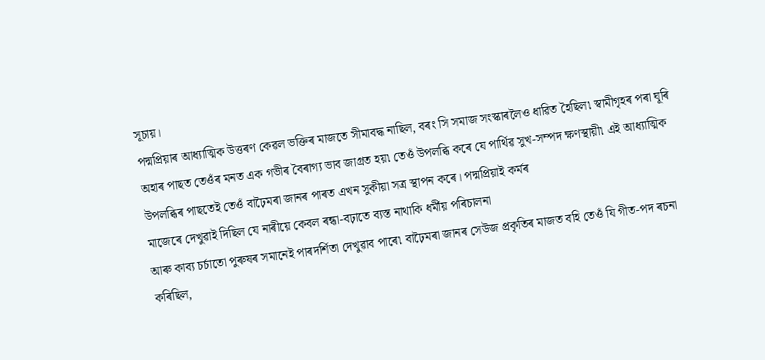সূচায়।
পদ্মপ্ৰিয়াৰ আধ্যাত্মিক উত্তৰণ কেৱল ভক্তিৰ মাজতে সীমাবদ্ধ নাছিল, বৰং সি সমাজ সংস্কাৰলৈও ধাৱিত হৈছিল৷ স্বামীগৃহৰ পৰা ঘূৰি অহাৰ পাছত তেওঁৰ মনত এক গভীৰ বৈৰাগ্য ভাব জাগ্ৰত হয়৷ তেওঁ উপলব্ধি কৰে যে পার্থিৱ সুখ-সম্পদ ক্ষণস্থায়ী৷ এই আধ্যাত্মিক উপলব্ধিৰ পাছতেই তেওঁ বাঢ়ৈমৰা জানৰ পাৰত এখন সুকীয়া সত্ৰ স্থাপন কৰে। পদ্মপ্ৰিয়াই কৰ্মৰ
মাজেৰে দেখুৱাই দিছিল যে নাৰীয়ে কেবল ৰন্ধা-বঢ়াতে ব্যস্ত নাথাকি ধৰ্মীয় পৰিচালনা
আৰু কাব্য চৰ্চাতো পুৰুষৰ সমানেই পাৰদৰ্শিতা দেখুৱাব পাৰে৷ বাঢ়ৈমৰা জানৰ সেউজ প্ৰকৃতিৰ মাজত বহি তেওঁ যি গীত-পদ ৰচনা কৰিছিল,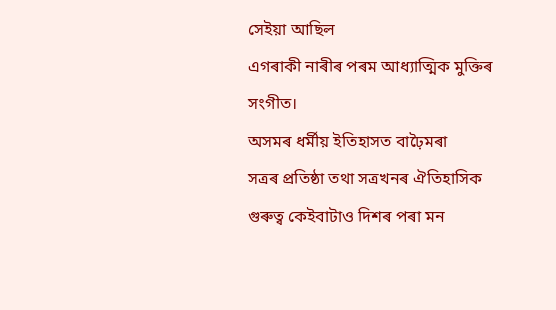সেইয়া আছিল
এগৰাকী নাৰীৰ পৰম আধ্যাত্মিক মুক্তিৰ সংগীত।
অসমৰ ধৰ্মীয় ইতিহাসত বাঢ়ৈমৰা
সত্ৰৰ প্ৰতিষ্ঠা তথা সত্ৰখনৰ ঐতিহাসিক গুৰুত্ব কেইবাটাও দিশৰ পৰা মন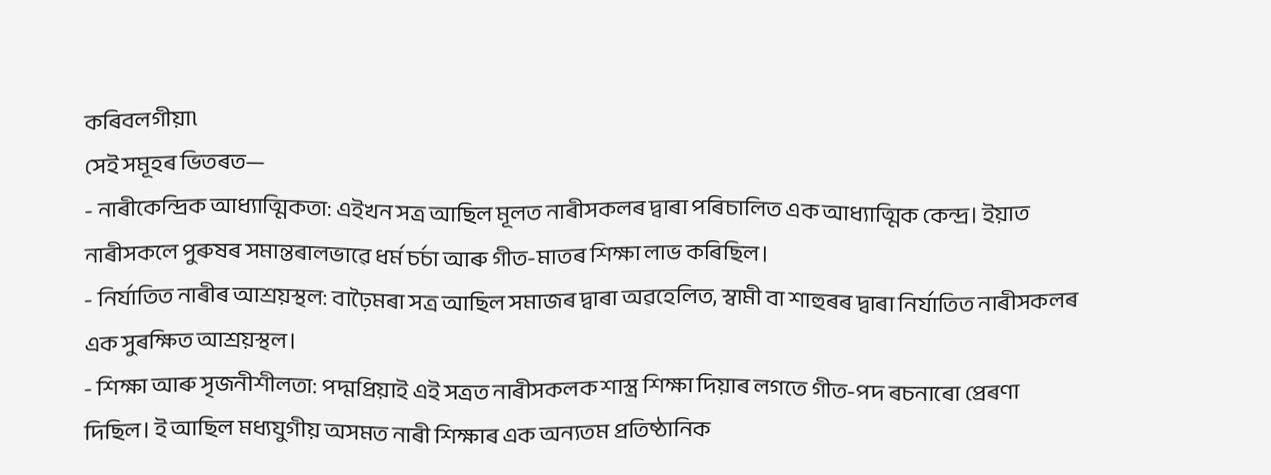কৰিবলগীয়া৷
সেই সমূহৰ ভিতৰত—
- নাৰীকেন্দ্ৰিক আধ্যাত্মিকতা: এইখন সত্ৰ আছিল মূলত নাৰীসকলৰ দ্বাৰা পৰিচালিত এক আধ্যাত্মিক কেন্দ্ৰ। ইয়াত নাৰীসকলে পুৰুষৰ সমান্তৰালভাৱে ধৰ্ম চৰ্চা আৰু গীত-মাতৰ শিক্ষা লাভ কৰিছিল।
- নিৰ্যাতিত নাৰীৰ আশ্ৰয়স্থল: বাঢ়ৈমৰা সত্ৰ আছিল সমাজৰ দ্বাৰা অৱহেলিত, স্বামী বা শাহুৰৰ দ্বাৰা নিৰ্যাতিত নাৰীসকলৰ এক সুৰক্ষিত আশ্ৰয়স্থল।
- শিক্ষা আৰু সৃজনীশীলতা: পদ্মপ্ৰিয়াই এই সত্ৰত নাৰীসকলক শাস্ত্ৰ শিক্ষা দিয়াৰ লগতে গীত-পদ ৰচনাৰো প্ৰেৰণা দিছিল। ই আছিল মধ্যযুগীয় অসমত নাৰী শিক্ষাৰ এক অন্যতম প্ৰতিষ্ঠানিক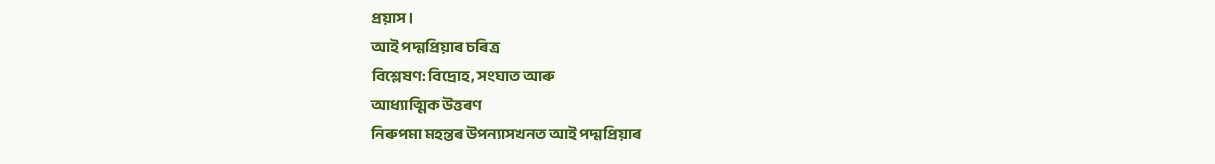প্ৰয়াস।
আই পদ্মপ্ৰিয়াৰ চৰিত্ৰ
বিশ্লেষণ: বিদ্ৰোহ, সংঘাত আৰু
আধ্যাত্মিক উত্তৰণ
নিৰুপমা মহন্তৰ উপন্যাসখনত আই পদ্মপ্ৰিয়াৰ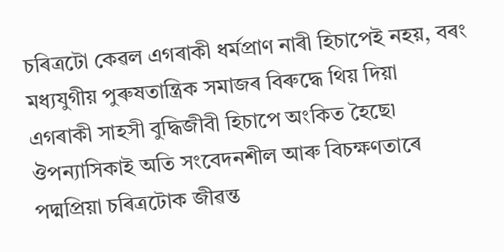চৰিত্ৰটো কেৱল এগৰাকী ধৰ্মপ্ৰাণ নাৰী হিচাপেই নহয়, বৰং মধ্যযুগীয় পুৰুষতান্ত্ৰিক সমাজৰ বিৰুদ্ধে থিয় দিয়া
এগৰাকী সাহসী বুদ্ধিজীবী হিচাপে অংকিত হৈছে৷ ঔপন্যাসিকাই অতি সংবেদনশীল আৰু বিচক্ষণতাৰে পদ্মপ্ৰিয়া চৰিত্ৰটোক জীৱন্ত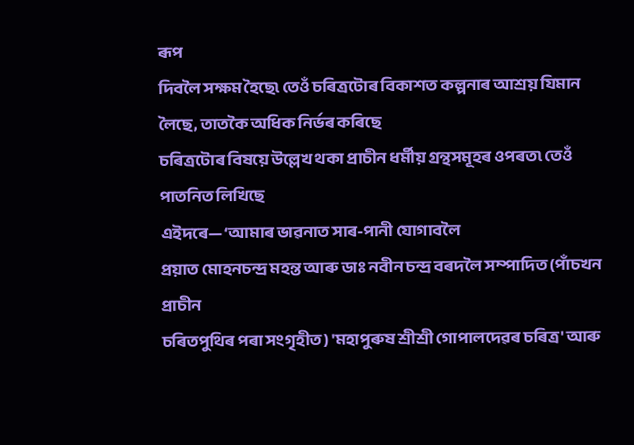ৰূপ
দিবলৈ সক্ষম হৈছে৷ তেওঁ চৰিত্ৰটোৰ বিকাশত কল্পনাৰ আশ্ৰয় যিমান লৈছে, তাতকৈ অধিক নিৰ্ভৰ কৰিছে
চৰিত্ৰটোৰ বিষয়ে উল্লেখ থকা প্ৰাচীন ধৰ্মীয় গ্ৰন্থসমূহৰ ওপৰত৷ তেওঁ পাতনিত লিখিছে
এইদৰে— ‘আমাৰ ভাৱনাত সাৰ-পানী যোগাবলৈ
প্ৰয়াত মোহনচন্দ্ৰ মহন্ত আৰু ডাঃ নবীন চন্দ্ৰ বৰদলৈ সম্পাদিত (পাঁচখন প্রাচীন
চৰিতপুথিৰ পৰা সংগৃহীত) 'মহাপুৰুষ শ্ৰীশ্ৰী গোপালদেৱৰ চৰিত্ৰ' আৰু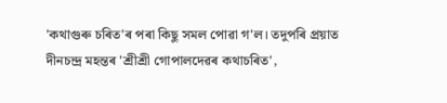'কথাগুৰু চৰিত'ৰ পৰা কিছু সমল পোৱা গ'ল। তদুপৰি প্রয়াত দীনচন্দ্ৰ মহন্তৰ 'শ্রীশ্রী গোপালদেৱৰ কথাচৰিত',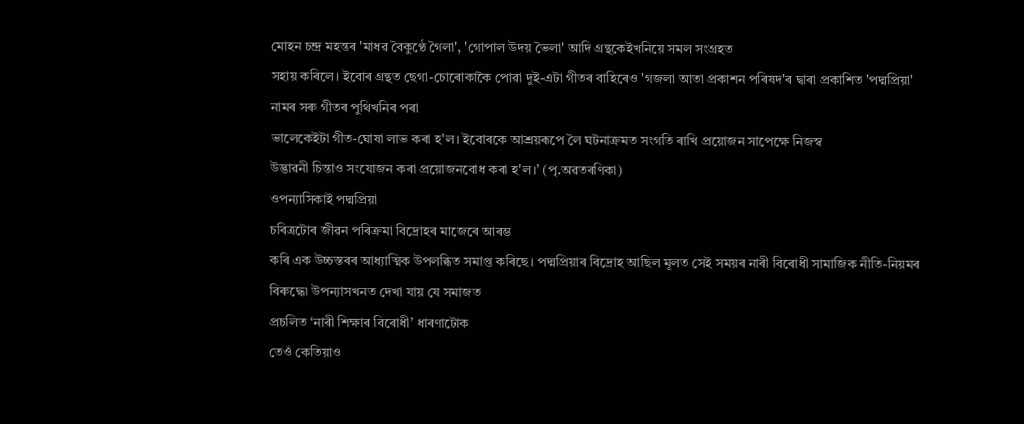মোহন চন্দ্র মহন্তৰ 'মাধৱ বৈকুণ্ঠে গৈলা', 'গোপাল উদয় ভৈলা' আদি গ্রন্থকেইখনিয়ে সমল সংগ্ৰহত
সহায় কৰিলে। ইবোৰ গ্ৰন্থত ছেগা-চোৰোকাকৈ পোৱা দুই-এটা গীতৰ বাহিৰেও 'গজলা আতা প্রকাশন পৰিষদ'ৰ দ্বাৰা প্ৰকাশিত 'পদ্মপ্রিয়া' নামৰ সৰু গীতৰ পুথিখনিৰ পৰা
ভালেকেইটা গীত-ঘোষা লাভ কৰা হ'ল। ইবোৰকে আশ্ৰয়ৰূপে লৈ ঘটনাক্ৰমত সংগতি ৰাখি প্রয়োজন সাপেক্ষে নিজস্ব
উদ্ভাৱনী চিন্তাও সংযোজন কৰা প্ৰয়োজনবোধ কৰা হ'ল।’ (পৃ.অৱতৰণিকা)
ওপন্যাসিকাই পদ্মপ্ৰিয়া
চৰিত্ৰটোৰ জীৱন পৰিক্ৰমা বিদ্ৰোহৰ মাজেৰে আৰম্ভ
কৰি এক উচ্চস্তৰৰ আধ্যাত্মিক উপলব্ধিত সমাপ্ত কৰিছে। পদ্মপ্ৰিয়াৰ বিদ্ৰোহ আছিল মূলত সেই সময়ৰ নাৰী বিৰোধী সামাজিক নীতি-নিয়মৰ
বিৰুদ্ধে৷ উপন্যাসখনত দেখা যায় যে সমাজত
প্ৰচলিত ‘নাৰী শিক্ষাৰ বিৰোধী’ ধাৰণাটোক
তেওঁ কেতিয়াও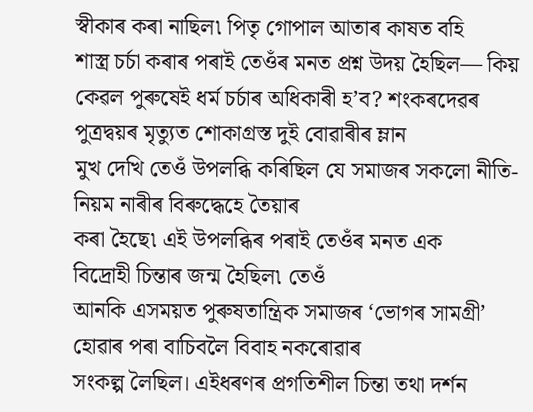স্বীকাৰ কৰা নাছিল৷ পিতৃ গোপাল আতাৰ কাষত বহি
শাস্ত্ৰ চৰ্চা কৰাৰ পৰাই তেওঁৰ মনত প্ৰশ্ন উদয় হৈছিল— কিয় কেৱল পুৰুষেই ধৰ্ম চৰ্চাৰ অধিকাৰী হ’ব? শংকৰদেৱৰ পুত্ৰদ্বয়ৰ মৃত্যুত শোকাগ্ৰস্ত দুই বোৱাৰীৰ ম্লান
মুখ দেখি তেওঁ উপলব্ধি কৰিছিল যে সমাজৰ সকলো নীতি-নিয়ম নাৰীৰ বিৰুদ্ধেহে তৈয়াৰ
কৰা হৈছে৷ এই উপলব্ধিৰ পৰাই তেওঁৰ মনত এক
বিদ্ৰোহী চিন্তাৰ জন্ম হৈছিল৷ তেওঁ
আনকি এসময়ত পুৰুষতান্ত্ৰিক সমাজৰ ‘ভোগৰ সামগ্ৰী’ হোৱাৰ পৰা বাচিবলৈ বিবাহ নকৰোৱাৰ
সংকল্প লৈছিল। এইধৰণৰ প্ৰগতিশীল চিন্তা তথা দৰ্শন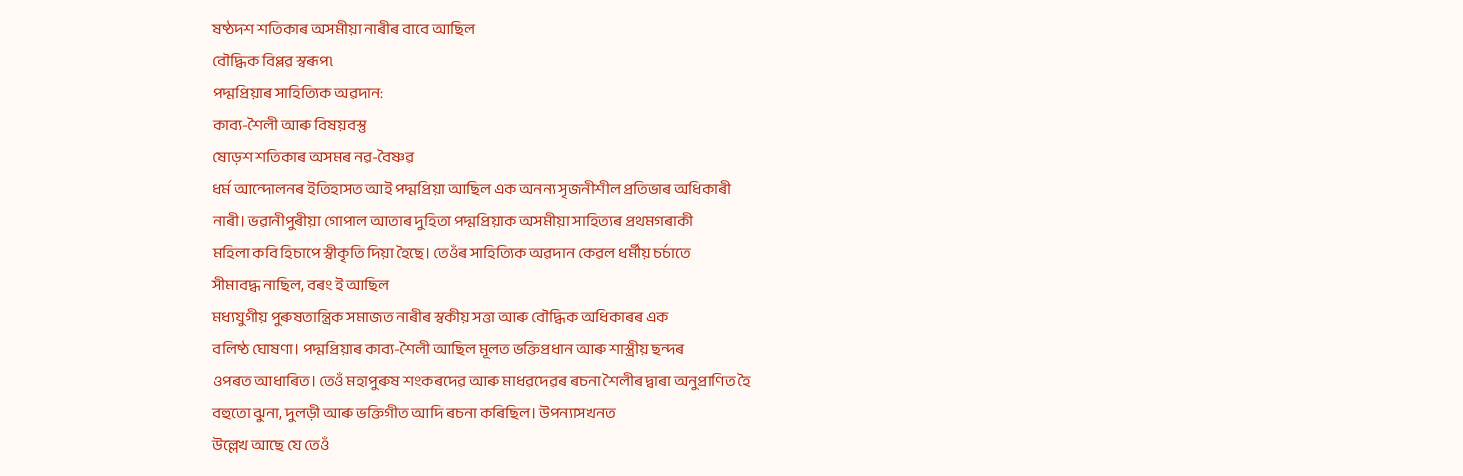ষষ্ঠদশ শতিকাৰ অসমীয়া নাৰীৰ বাবে আছিল
বৌদ্ধিক বিপ্লৱ স্বৰূপ৷
পদ্মপ্ৰিয়াৰ সাহিত্যিক অৱদান:
কাব্য-শৈলী আৰু বিষয়বস্তু
ষোড়শ শতিকাৰ অসমৰ নৱ-বৈষ্ণৱ
ধৰ্ম আন্দোলনৰ ইতিহাসত আই পদ্মপ্ৰিয়া আছিল এক অনন্য সৃজনীশীল প্ৰতিভাৰ অধিকাৰী
নাৰী। ভৱানীপুৰীয়া গোপাল আতাৰ দুহিতা পদ্মপ্ৰিয়াক অসমীয়া সাহিত্যৰ প্ৰথমগৰাকী
মহিলা কবি হিচাপে স্বীকৃতি দিয়া হৈছে। তেওঁৰ সাহিত্যিক অৱদান কেৱল ধৰ্মীয় চৰ্চাতে
সীমাবদ্ধ নাছিল, বৰং ই আছিল
মধ্যযুগীয় পুৰুষতান্ত্ৰিক সমাজত নাৰীৰ স্বকীয় সত্তা আৰু বৌদ্ধিক অধিকাৰৰ এক
বলিষ্ঠ ঘোষণা। পদ্মপ্ৰিয়াৰ কাব্য-শৈলী আছিল মূলত ভক্তিপ্ৰধান আৰু শাস্ত্ৰীয় ছন্দৰ
ওপৰত আধাৰিত। তেওঁ মহাপুৰুষ শংকৰদেৱ আৰু মাধৱদেৱৰ ৰচনা শৈলীৰ দ্বাৰা অনুপ্ৰাণিত হৈ
বহুতো ঝুনা, দুলড়ী আৰু ভক্তিগীত আদি ৰচনা কৰিছিল। উপন্যাসখনত
উল্লেখ আছে যে তেওঁ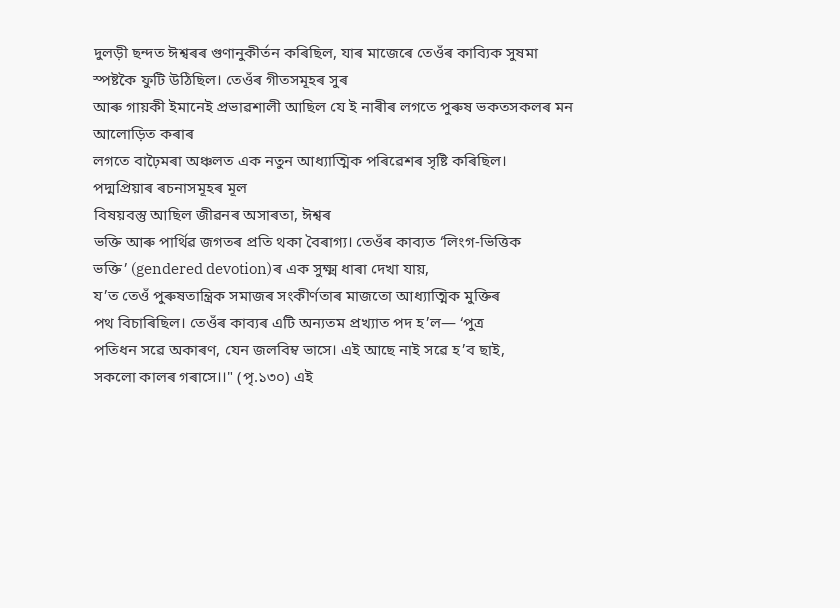দুলড়ী ছন্দত ঈশ্বৰৰ গুণানুকীৰ্তন কৰিছিল, যাৰ মাজেৰে তেওঁৰ কাব্যিক সুষমা স্পষ্টকৈ ফুটি উঠিছিল। তেওঁৰ গীতসমূহৰ সুৰ
আৰু গায়কী ইমানেই প্ৰভাৱশালী আছিল যে ই নাৰীৰ লগতে পুৰুষ ভকতসকলৰ মন আলোড়িত কৰাৰ
লগতে বাঢ়ৈমৰা অঞ্চলত এক নতুন আধ্যাত্মিক পৰিৱেশৰ সৃষ্টি কৰিছিল।
পদ্মপ্ৰিয়াৰ ৰচনাসমূহৰ মূল
বিষয়বস্তু আছিল জীৱনৰ অসাৰতা, ঈশ্বৰ
ভক্তি আৰু পাৰ্থিৱ জগতৰ প্ৰতি থকা বৈৰাগ্য। তেওঁৰ কাব্যত ‘লিংগ-ভিত্তিক
ভক্তি’ (gendered devotion)ৰ এক সুক্ষ্ম ধাৰা দেখা যায়,
য’ত তেওঁ পুৰুষতান্ত্ৰিক সমাজৰ সংকীৰ্ণতাৰ মাজতো আধ্যাত্মিক মুক্তিৰ
পথ বিচাৰিছিল। তেওঁৰ কাব্যৰ এটি অন্যতম প্ৰখ্যাত পদ হ’ল— ‘পুত্ৰ
পতিধন সৱে অকাৰণ, যেন জলবিম্ব ভাসে। এই আছে নাই সৱে হ’ব ছাই,
সকলো কালৰ গৰাসে।।" (পৃ.১৩০) এই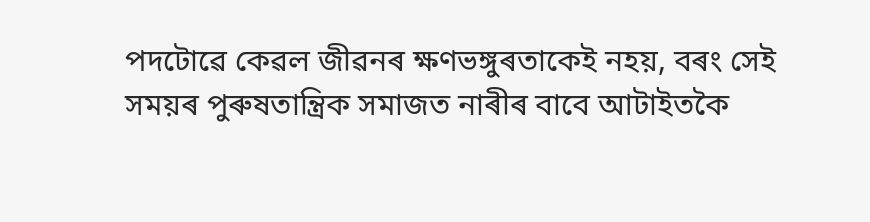পদটোৱে কেৱল জীৱনৰ ক্ষণভঙ্গুৰতাকেই নহয়, বৰং সেই
সময়ৰ পুৰুষতান্ত্ৰিক সমাজত নাৰীৰ বাবে আটাইতকৈ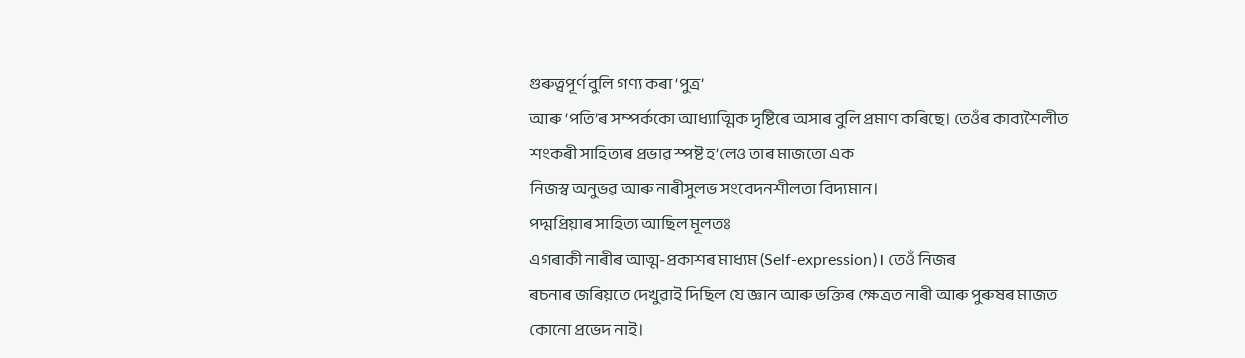গুৰুত্বপূৰ্ণ বুলি গণ্য কৰা ‘পুত্ৰ’
আৰু ‘পতি’ৰ সম্পৰ্ককো আধ্যাত্মিক দৃষ্টিৰে অসাৰ বুলি প্ৰমাণ কৰিছে। তেওঁৰ কাব্যশৈলীত শংকৰী সাহিত্যৰ প্ৰভাৱ স্পষ্ট হ’লেও তাৰ মাজতো এক
নিজস্ব অনুভৱ আৰু নাৰীসুলভ সংবেদনশীলতা বিদ্যমান।
পদ্মপ্ৰিয়াৰ সাহিত্য আছিল মূলতঃ
এগৰাকী নাৰীৰ আত্ম-প্ৰকাশৰ মাধ্যম (Self-expression)। তেওঁ নিজৰ
ৰচনাৰ জৰিয়তে দেখুৱাই দিছিল যে জ্ঞান আৰু ভক্তিৰ ক্ষেত্ৰত নাৰী আৰু পুৰুষৰ মাজত
কোনো প্ৰভেদ নাই।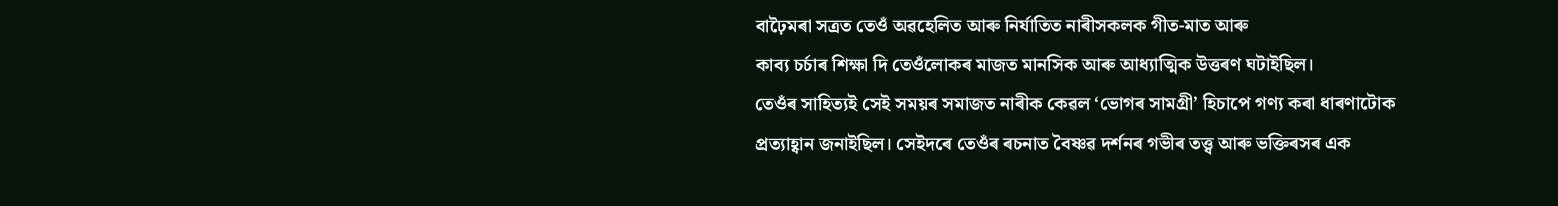বাঢ়ৈমৰা সত্ৰত তেওঁ অৱহেলিত আৰু নিৰ্যাতিত নাৰীসকলক গীত-মাত আৰু
কাব্য চৰ্চাৰ শিক্ষা দি তেওঁলোকৰ মাজত মানসিক আৰু আধ্যাত্মিক উত্তৰণ ঘটাইছিল।
তেওঁৰ সাহিত্যই সেই সময়ৰ সমাজত নাৰীক কেৱল ‘ভোগৰ সামগ্ৰী’ হিচাপে গণ্য কৰা ধাৰণাটোক
প্ৰত্যাহ্বান জনাইছিল। সেইদৰে তেওঁৰ ৰচনাত বৈষ্ণৱ দৰ্শনৰ গভীৰ তত্ত্ব আৰু ভক্তিৰসৰ এক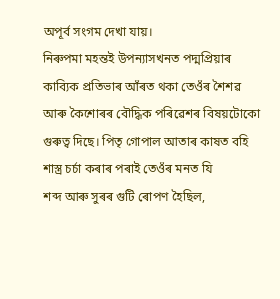অপূৰ্ব সংগম দেখা যায়।
নিৰুপমা মহন্তই উপন্যাসখনত পদ্মপ্ৰিয়াৰ
কাব্যিক প্ৰতিভাৰ আঁৰত থকা তেওঁৰ শৈশৱ আৰু কৈশোৰৰ বৌদ্ধিক পৰিৱেশৰ বিষয়টোকো
গুৰুত্ব দিছে। পিতৃ গোপাল আতাৰ কাষত বহি শাস্ত্ৰ চৰ্চা কৰাৰ পৰাই তেওঁৰ মনত যি
শব্দ আৰু সুৰৰ গুটি ৰোপণ হৈছিল,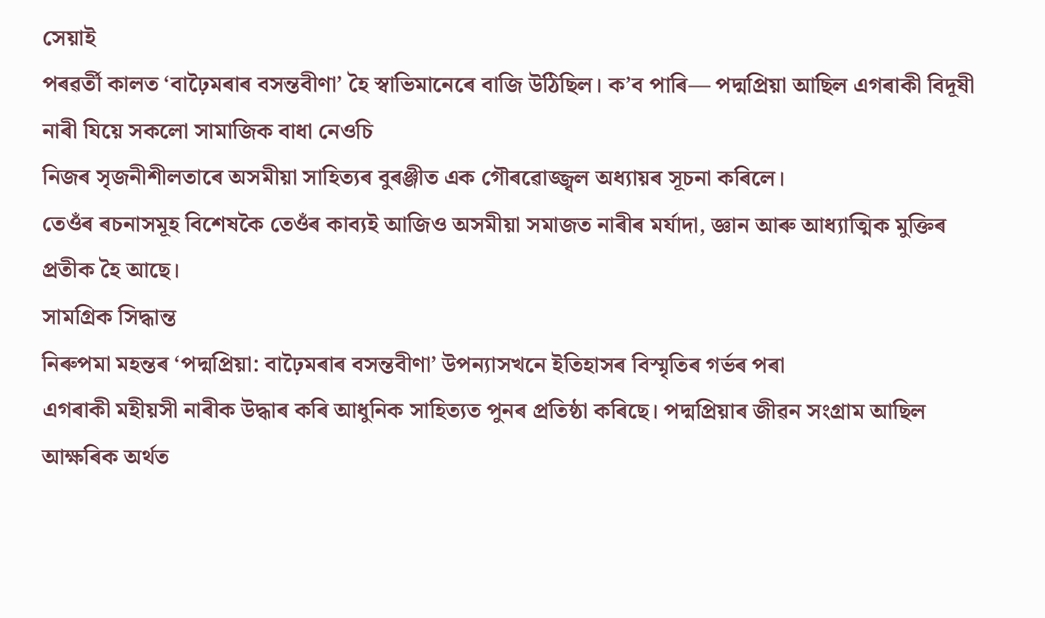সেয়াই
পৰৱৰ্তী কালত ‘বাঢ়ৈমৰাৰ বসন্তবীণা’ হৈ স্বাভিমানেৰে বাজি উঠিছিল। ক’ব পাৰি— পদ্মপ্ৰিয়া আছিল এগৰাকী বিদূষী নাৰী যিয়ে সকলো সামাজিক বাধা নেওচি
নিজৰ সৃজনীশীলতাৰে অসমীয়া সাহিত্যৰ বুৰঞ্জীত এক গৌৰৱোজ্জ্বল অধ্যায়ৰ সূচনা কৰিলে।
তেওঁৰ ৰচনাসমূহ বিশেষকৈ তেওঁৰ কাব্যই আজিও অসমীয়া সমাজত নাৰীৰ মৰ্যাদা, জ্ঞান আৰু আধ্যাত্মিক মুক্তিৰ প্ৰতীক হৈ আছে।
সামগ্ৰিক সিদ্ধান্ত
নিৰুপমা মহন্তৰ ‘পদ্মপ্ৰিয়া: বাঢ়ৈমৰাৰ বসন্তবীণা’ উপন্যাসখনে ইতিহাসৰ বিস্মৃতিৰ গৰ্ভৰ পৰা
এগৰাকী মহীয়সী নাৰীক উদ্ধাৰ কৰি আধুনিক সাহিত্যত পুনৰ প্ৰতিষ্ঠা কৰিছে। পদ্মপ্ৰিয়াৰ জীৱন সংগ্ৰাম আছিল আক্ষৰিক অৰ্থত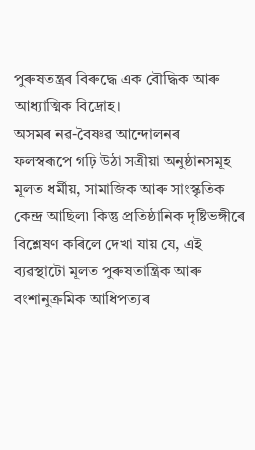পুৰুষতন্ত্ৰৰ বিৰুদ্ধে এক বৌদ্ধিক আৰু আধ্যাত্মিক বিদ্ৰোহ।
অসমৰ নৱ-বৈষ্ণৱ আন্দোলনৰ
ফলস্বৰূপে গঢ়ি উঠা সত্ৰীয়া অনুষ্ঠানসমূহ মূলত ধৰ্মীয়, সামাজিক আৰু সাংস্কৃতিক কেন্দ্ৰ আছিল৷ কিন্তু প্ৰতিষ্ঠানিক দৃষ্টিভঙ্গীৰে বিশ্লেষণ কৰিলে দেখা যায় যে, এই ব্যৱস্থাটো মূলত পুৰুষতান্ত্ৰিক আৰু বংশানুক্ৰমিক আধিপত্যৰ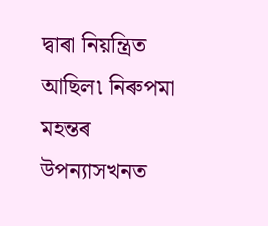দ্বাৰা নিয়ন্ত্ৰিত আছিল৷ নিৰুপমা মহন্তৰ
উপন্যাসখনত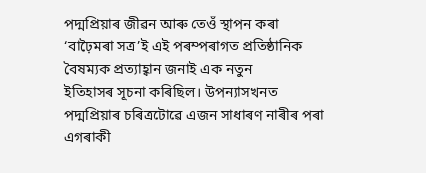পদ্মপ্ৰিয়াৰ জীৱন আৰু তেওঁ স্থাপন কৰা ‘বাঢ়ৈমৰা সত্ৰ’ই এই পৰম্পৰাগত প্ৰতিষ্ঠানিক বৈষম্যক প্ৰত্যাহ্বান জনাই এক নতুন
ইতিহাসৰ সূচনা কৰিছিল। উপন্যাসখনত পদ্মপ্ৰিয়াৰ চৰিত্ৰটোৱে এজন সাধাৰণ নাৰীৰ পৰা এগৰাকী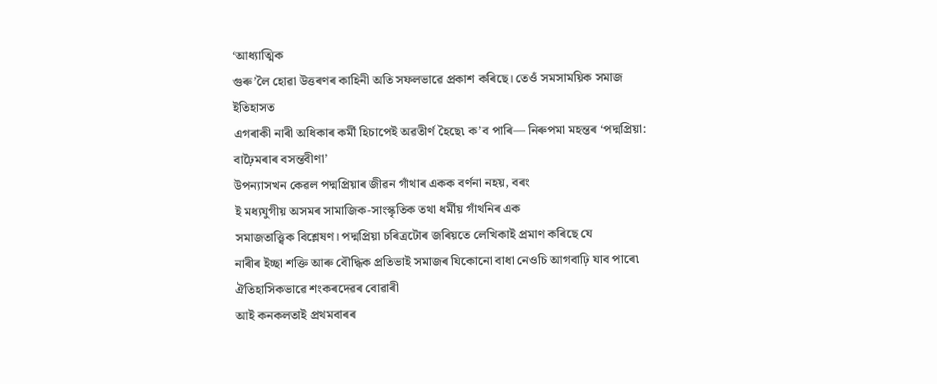‘আধ্যাত্মিক
গুৰু’লৈ হোৱা উত্তৰণৰ কাহিনী অতি সফলভাৱে প্ৰকাশ কৰিছে। তেওঁ সমসাময়িক সমাজ ইতিহাসত
এগৰাকী নাৰী অধিকাৰ কৰ্মী হিচাপেই অৱতীৰ্ণ হৈছে৷ ক’ব পাৰি— নিৰুপমা মহন্তৰ ‘পদ্মপ্ৰিয়া: বাঢ়ৈমৰাৰ বসন্তবীণা’
উপন্যাসখন কেৱল পদ্মপ্ৰিয়াৰ জীৱন গাঁথাৰ একক বৰ্ণনা নহয়, বৰং
ই মধ্যযুগীয় অসমৰ সামাজিক-সাংস্কৃতিক তথা ধৰ্মীয় গাঁথনিৰ এক
সমাজতাত্ত্বিক বিশ্লেষণ। পদ্মপ্ৰিয়া চৰিত্ৰটোৰ জৰিয়তে লেখিকাই প্ৰমাণ কৰিছে যে
নাৰীৰ ইচ্ছা শক্তি আৰু বৌদ্ধিক প্ৰতিভাই সমাজৰ যিকোনো বাধা নেওচি আগবাঢ়ি যাব পাৰে৷
ঐতিহাসিকভাৱে শংকৰদেৱৰ বোৱাৰী
আই কনকলতাই প্ৰথমবাৰৰ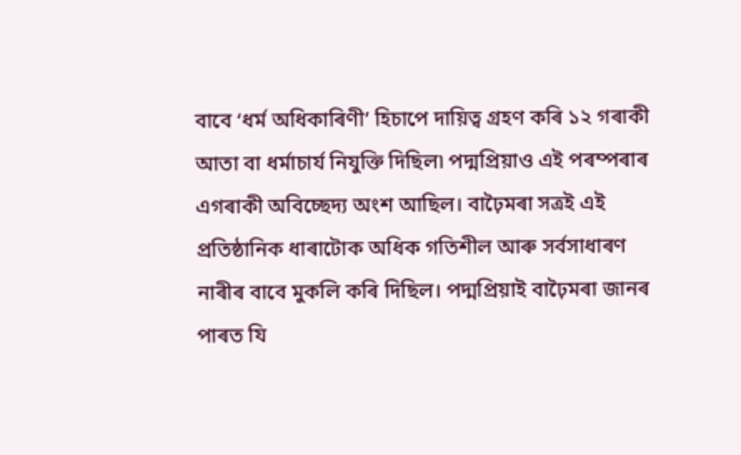বাবে ‘ধৰ্ম অধিকাৰিণী’ হিচাপে দায়িত্ব গ্ৰহণ কৰি ১২ গৰাকী
আতা বা ধৰ্মাচাৰ্য নিযুক্তি দিছিল৷ পদ্মপ্ৰিয়াও এই পৰম্পৰাৰ এগৰাকী অবিচ্ছেদ্য অংশ আছিল। বাঢ়ৈমৰা সত্ৰই এই
প্ৰতিষ্ঠানিক ধাৰাটোক অধিক গতিশীল আৰু সৰ্বসাধাৰণ নাৰীৰ বাবে মুকলি কৰি দিছিল। পদ্মপ্ৰিয়াই বাঢ়ৈমৰা জানৰ পাৰত যি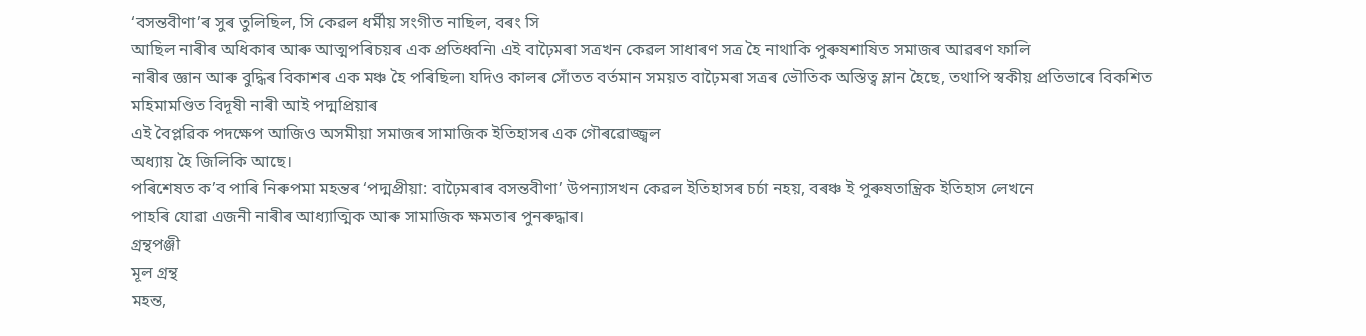‘বসন্তবীণা’ৰ সুৰ তুলিছিল, সি কেৱল ধৰ্মীয় সংগীত নাছিল, বৰং সি
আছিল নাৰীৰ অধিকাৰ আৰু আত্মপৰিচয়ৰ এক প্ৰতিধ্বনি৷ এই বাঢ়ৈমৰা সত্ৰখন কেৱল সাধাৰণ সত্ৰ হৈ নাথাকি পুৰুষশাষিত সমাজৰ আৱৰণ ফালি
নাৰীৰ জ্ঞান আৰু বুদ্ধিৰ বিকাশৰ এক মঞ্চ হৈ পৰিছিল৷ যদিও কালৰ সোঁতত বৰ্তমান সময়ত বাঢ়ৈমৰা সত্ৰৰ ভৌতিক অস্তিত্ব ম্লান হৈছে, তথাপি স্বকীয় প্ৰতিভাৰে বিকশিত মহিমামণ্ডিত বিদূষী নাৰী আই পদ্মপ্ৰিয়াৰ
এই বৈপ্লৱিক পদক্ষেপ আজিও অসমীয়া সমাজৰ সামাজিক ইতিহাসৰ এক গৌৰৱোজ্জ্বল
অধ্যায় হৈ জিলিকি আছে।
পৰিশেষত ক’ব পাৰি নিৰুপমা মহন্তৰ ‘পদ্মপ্ৰীয়া: বাঢ়ৈমৰাৰ বসন্তবীণা’ উপন্যাসখন কেৱল ইতিহাসৰ চৰ্চা নহয়, বৰঞ্চ ই পুৰুষতান্ত্ৰিক ইতিহাস লেখনে
পাহৰি যোৱা এজনী নাৰীৰ আধ্যাত্মিক আৰু সামাজিক ক্ষমতাৰ পুনৰুদ্ধাৰ।
গ্ৰন্থপঞ্জী
মূল গ্ৰন্থ
মহন্ত,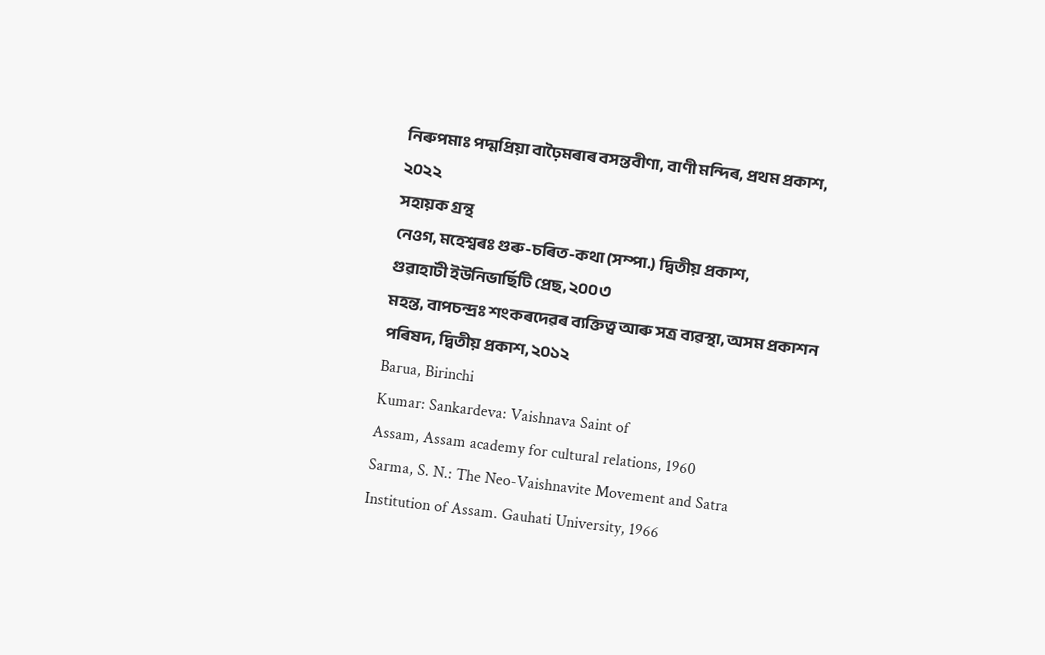নিৰুপমাঃ পদ্মপ্ৰিয়া বাঢ়ৈমৰাৰ বসন্তবীণা, বাণী মন্দিৰ, প্ৰথম প্ৰকাশ, ২০২২
সহায়ক গ্ৰন্থ
নেওগ, মহেশ্বৰঃ গুৰু-চৰিত-কথা (সম্পা.) দ্বিতীয় প্ৰকাশ,
গুৱাহাটী ইউনিভাৰ্ছিটি প্ৰেছ, ২০০৩
মহন্ত, বাপচন্দ্ৰঃ শংকৰদেৱৰ ব্যক্তিত্ব আৰু সত্ৰ ব্যৱস্থা, অসম প্ৰকাশন পৰিষদ, দ্বিতীয় প্ৰকাশ, ২০১২
Barua, Birinchi
Kumar: Sankardeva: Vaishnava Saint of
Assam, Assam academy for cultural relations, 1960
Sarma, S. N.: The Neo-Vaishnavite Movement and Satra
Institution of Assam. Gauhati University, 1966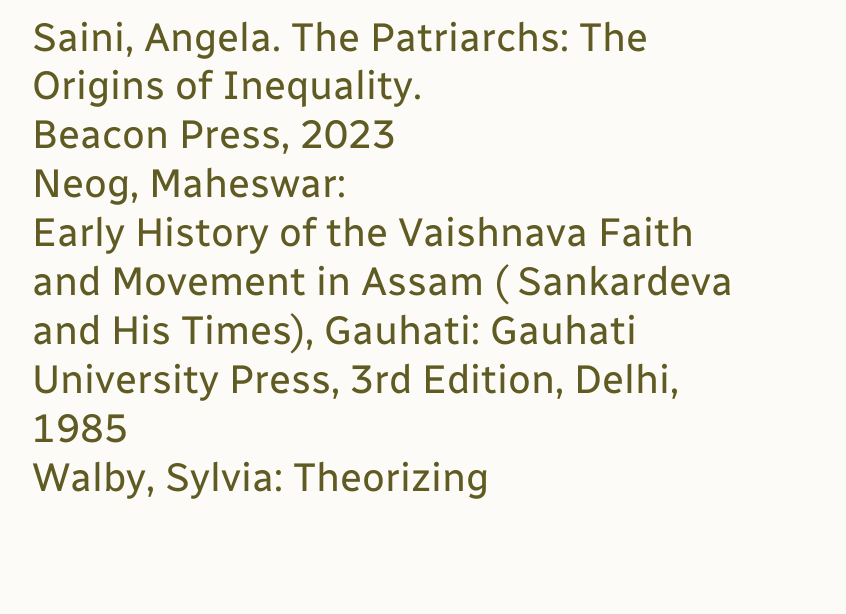Saini, Angela. The Patriarchs: The Origins of Inequality.
Beacon Press, 2023
Neog, Maheswar:
Early History of the Vaishnava Faith
and Movement in Assam ( Sankardeva and His Times), Gauhati: Gauhati
University Press, 3rd Edition, Delhi, 1985
Walby, Sylvia: Theorizing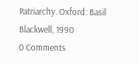Patriarchy. Oxford: Basil
Blackwell, 1990
0 Comments